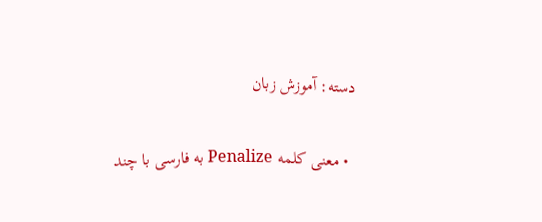دسته: آموزش زبان

  • معنی کلمه Penalize به فارسی با چند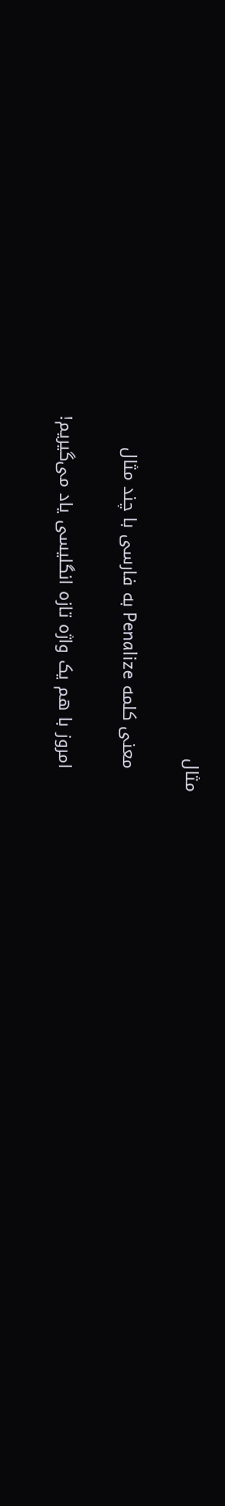مثال

    معنی کلمه Penalize به فارسی با چند مثال

    امروز با هم یک واژه تازه انگلیسی یاد می‌گیریم!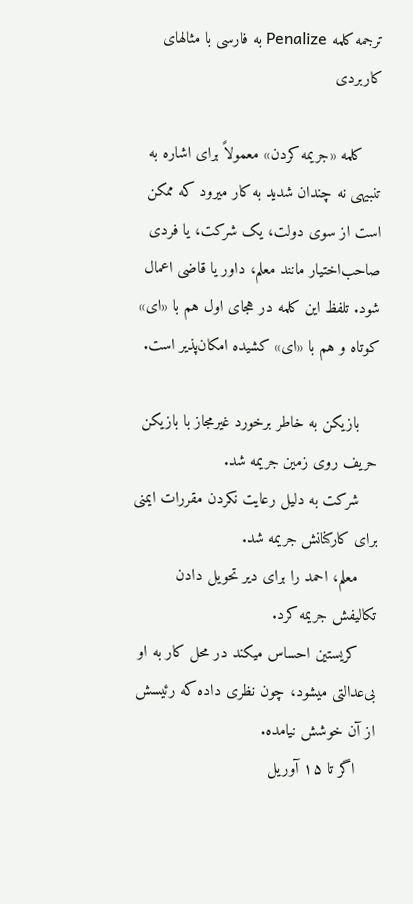ترجمه کلمه Penalize به فارسی با مثالهای کاربردی

    کلمه «جریمه کردن» معمولاً برای اشاره به تنبیهی نه چندان شدید به کار میرود که ممکن است از سوی دولت، یک شرکت، یا فردی صاحب‌اختیار مانند معلم، داور یا قاضی اعمال شود. تلفظ این کلمه در هجای اول هم با «ای» کوتاه و هم با «ای» کشیده امکان‌پذیر است.

    بازیکن به خاطر برخورد غیرمجاز با بازیکن حریف روی زمین جریمه شد.
    شرکت به دلیل رعایت نکردن مقررات ایمنی برای کارکنانش جریمه شد.
    معلم، احمد را برای دیر تحویل دادن تکالیفش جریمه کرد.
    کریستین احساس میکند در محل کار به او بی‌عدالتی میشود، چون نظری داده که رئیسش از آن خوشش نیامده.
    اگر تا ۱۵ آوریل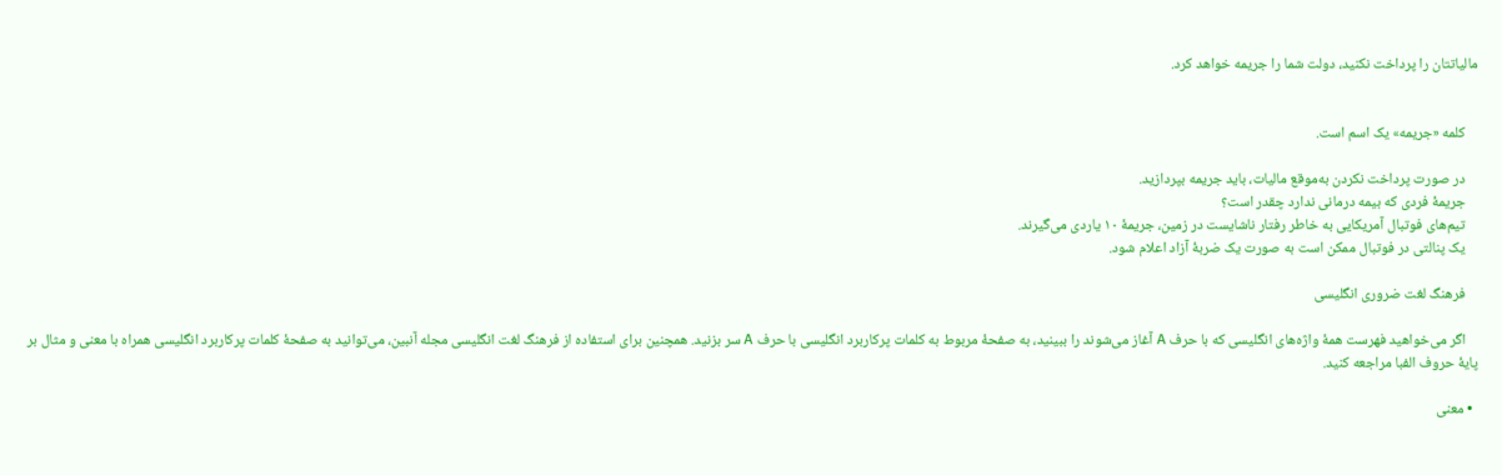مالیاتتان را پرداخت نکنید، دولت شما را جریمه خواهد کرد.


    کلمه «جریمه» یک اسم است.

    در صورت پرداخت نکردن به‌موقع مالیات، باید جریمه بپردازید.
    جریمهٔ فردی که بیمه درمانی ندارد چقدر است؟
    تیم‌های فوتبال آمریکایی به خاطر رفتار ناشایست در زمین، جریمهٔ ۱۰ یاردی می‌گیرند.
    یک پنالتی در فوتبال ممکن است به صورت یک ضربهٔ آزاد اعلام شود.

    فرهنگ لغت ضروری انگلیسی

    اگر می‌خواهید فهرست همهٔ واژه‌های انگلیسی که با حرف A آغاز می‌شوند را ببینید، به صفحهٔ مربوط به کلمات پرکاربرد انگلیسی با حرف A سر بزنید. همچنین برای استفاده از فرهنگ لغت انگلیسی مجله آنبین، می‌توانید به صفحهٔ کلمات پرکاربرد انگلیسی همراه با معنی و مثال بر پایهٔ حروف الفبا مراجعه کنید.

  • معنی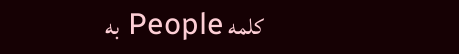کلمه People به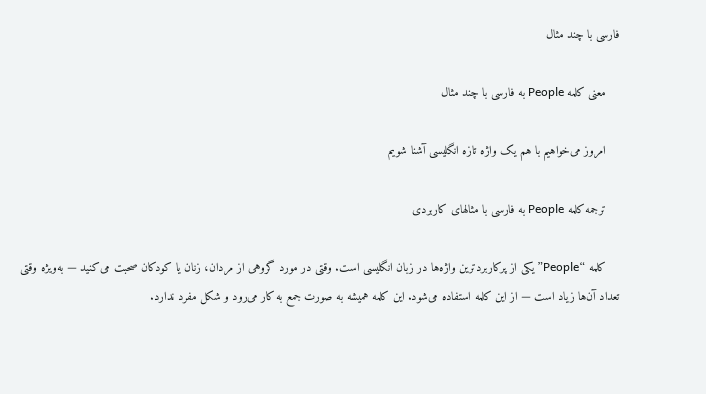فارسی با چند مثال

    معنی کلمه People به فارسی با چند مثال

    امروز می‌خواهیم با هم یک واژه تازه انگلیسی آشنا شویم

    ترجمه کلمه People به فارسی با مثالهای کاربردی

    کلمه “People” یکی از پرکاربردترین واژه‌ها در زبان انگلیسی است. وقتی در مورد گروهی از مردان، زنان یا کودکان صحبت می‌کنید — به‌ویژه وقتی تعداد آن‌ها زیاد است — از این کلمه استفاده می‌شود. این کلمه همیشه به صورت جمع به کار می‌رود و شکل مفرد ندارد.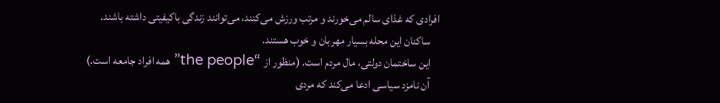افرادی که غذای سالم می‌خورند و مرتب ورزش می‌کنند، می‌توانند زندگی باکیفیتی داشته باشند.
    ساکنان این محله بسیار مهربان و خوب هستند.
    این ساختمان دولتی، مال مردم است. (منظور از “the people” همه افراد جامعه است.)
    آن نامزد سیاسی ادعا می‌کند که مردی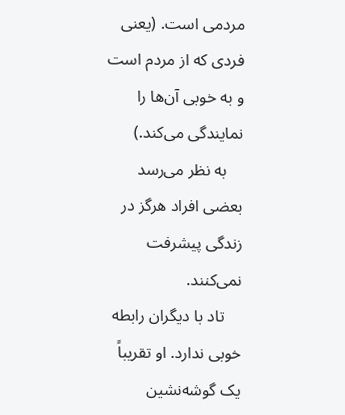مردمی است. (یعنی فردی که از مردم است و به خوبی آن‌ها را نمایندگی می‌کند.)
    به نظر می‌رسد بعضی افراد هرگز در زندگی پیشرفت نمی‌کنند.
    تاد با دیگران رابطه خوبی ندارد. او تقریباً یک گوشه‌نشین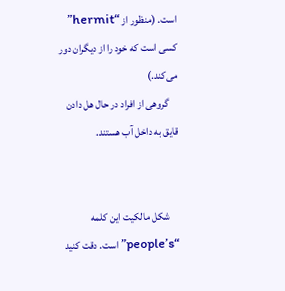است. (منظور از “hermit” کسی است که خود را از دیگران دور می‌کند.)
    گروهی از افراد در حال هل دادن قایق به داخل آب هستند.


    شکل مالکیت این کلمه “people’s” است. دقت کنید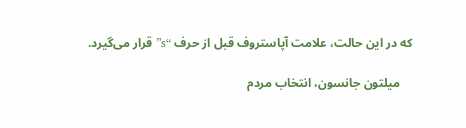که در این حالت، علامت آپاستروف قبل از حرف “s” قرار می‌گیرد.

    میلتون جانسون، انتخاب مردم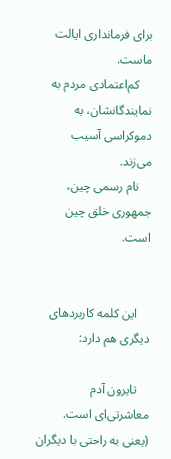برای فرمانداری ایالت ماست.
    کم‌اعتمادی مردم به نمایندگانشان، به دموکراسی آسیب می‌زند.
    نام رسمی چین، جمهوری خلق چین است.


    این کلمه کاربردهای دیگری هم دارد:

    تایرون آدم معاشرتی‌ای است. (یعنی به راحتی با دیگران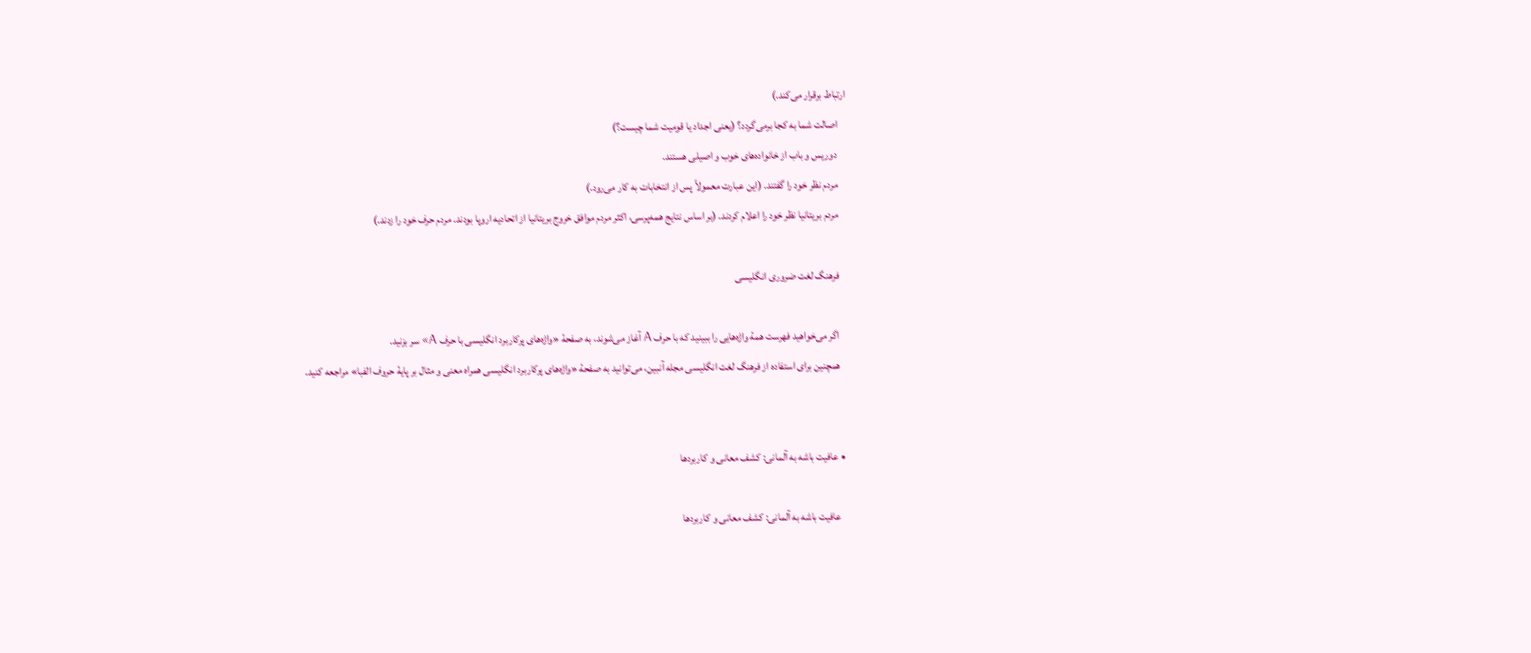ارتباط برقرار می‌کند.)
    اصالت شما به کجا برمی‌گردد؟ (یعنی اجداد یا قومیت شما چیست؟)
    دوریس و باب از خانواده‌های خوب و اصیلی هستند.
    مردم نظر خود را گفتند. (این عبارت معمولاً پس از انتخابات به کار می‌رود.)
    مردم بریتانیا نظر خود را اعلام کردند. (بر اساس نتایج همه‌پرسی، اکثر مردم موافق خروج بریتانیا از اتحادیه اروپا بودند. مردم حرف خود را زدند.)

    فرهنگ لغت ضروری انگلیسی

    اگر می‌خواهید فهرست همهٔ واژه‌هایی را ببینید که با حرف A آغاز می‌شوند، به صفحهٔ «واژه‌های پرکاربرد انگلیسی با حرف A» سر بزنید.
    همچنین برای استفاده از فرهنگ لغت انگلیسی مجله آنبین، می‌توانید به صفحهٔ «واژه‌های پرکاربرد انگلیسی همراه معنی و مثال بر پایهٔ حروف الفبا» مراجعه کنید.


  • عافیت باشه به آلمانی: کشف معانی و کاربردها

    عافیت باشه به آلمانی: کشف معانی و کاربردها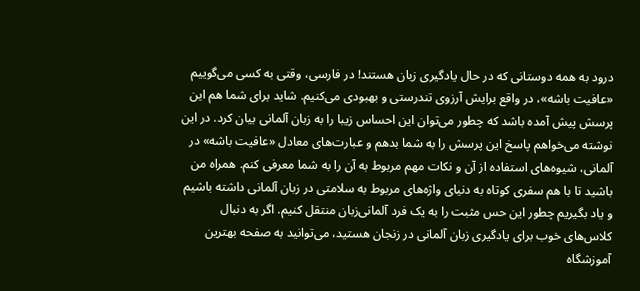درود به همه دوستانی که در حال یادگیری زبان هستند! در فارسی، وقتی به کسی می‌گوییم «عافیت باشه»، در واقع برایش آرزوی تندرستی و بهبودی می‌کنیم. شاید برای شما هم این پرسش پیش آمده باشد که چطور می‌توان این احساس زیبا را به زبان آلمانی بیان کرد. در این نوشته می‌خواهم پاسخ این پرسش را به شما بدهم و عبارت‌های معادل «عافیت باشه» در آلمانی، شیوه‌های استفاده از آن و نکات مهم مربوط به آن را به شما معرفی کنم. همراه من باشید تا با هم سفری کوتاه به دنیای واژه‌های مربوط به سلامتی در زبان آلمانی داشته باشیم و یاد بگیریم چطور این حس مثبت را به یک فرد آلمانی‌زبان منتقل کنیم. اگر به دنبال کلاس‌های خوب برای یادگیری زبان آلمانی در زنجان هستید، می‌توانید به صفحه بهترین آموزشگاه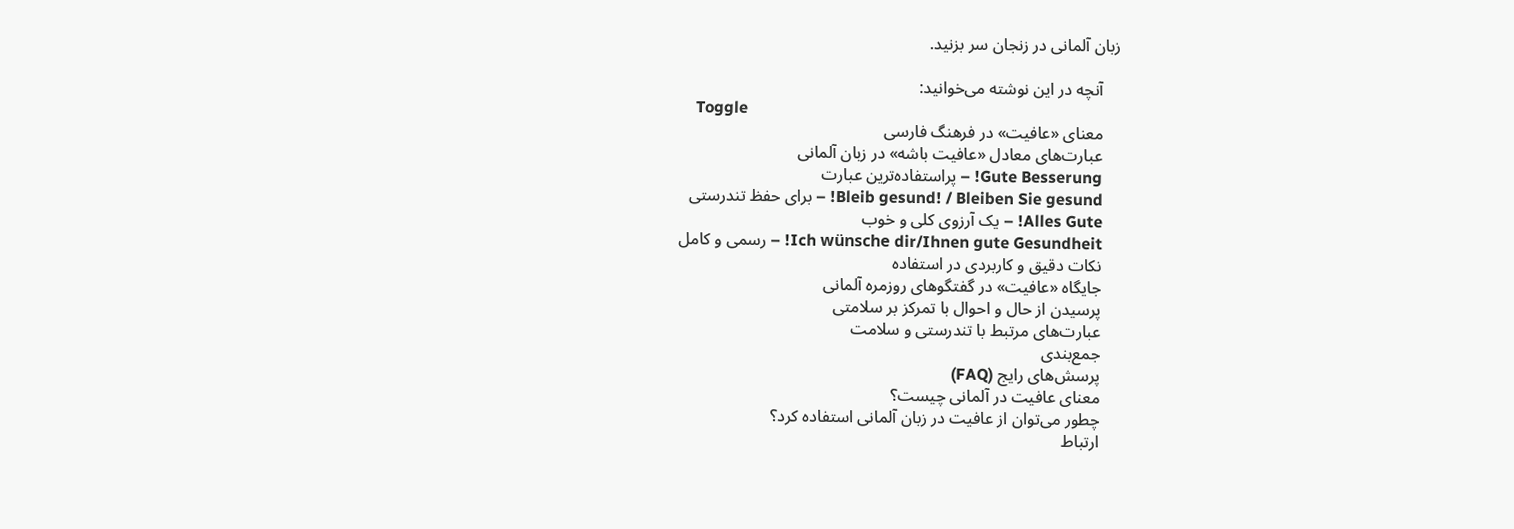زبان آلمانی در زنجان سر بزنید.

    آنچه در این نوشته می‌خوانید:
    Toggle
    معنای «عافیت» در فرهنگ فارسی
    عبارت‌های معادل «عافیت باشه» در زبان آلمانی
    Gute Besserung! – پراستفاده‌ترین عبارت
    Bleib gesund! / Bleiben Sie gesund! – برای حفظ تندرستی
    Alles Gute! – یک آرزوی کلی و خوب
    Ich wünsche dir/Ihnen gute Gesundheit! – رسمی و کامل
    نکات دقیق و کاربردی در استفاده
    جایگاه «عافیت» در گفتگوهای روزمره آلمانی
    پرسیدن از حال و احوال با تمرکز بر سلامتی
    عبارت‌های مرتبط با تندرستی و سلامت
    جمع‌بندی
    پرسش‌های رایج (FAQ)
    معنای عافیت در آلمانی چیست؟
    چطور می‌توان از عافیت در زبان آلمانی استفاده کرد؟
    ارتباط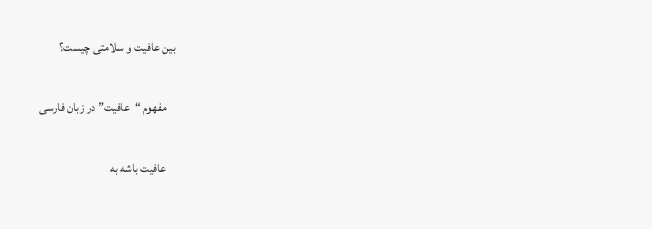بین عافیت و سلامتی چیست؟

    مفهوم “عافیت” در زبان فارسی

    عافیت باشه به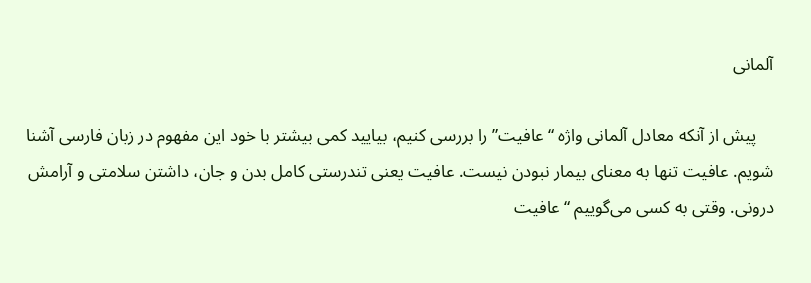آلمانی

    پیش از آنکه معادل آلمانی واژه “عافیت” را بررسی کنیم، بیایید کمی بیشتر با خود این مفهوم در زبان فارسی آشنا شویم. عافیت تنها به معنای بیمار نبودن نیست. عافیت یعنی تندرستی کامل بدن و جان، داشتن سلامتی و آرامش درونی. وقتی به کسی می‌گوییم “عافیت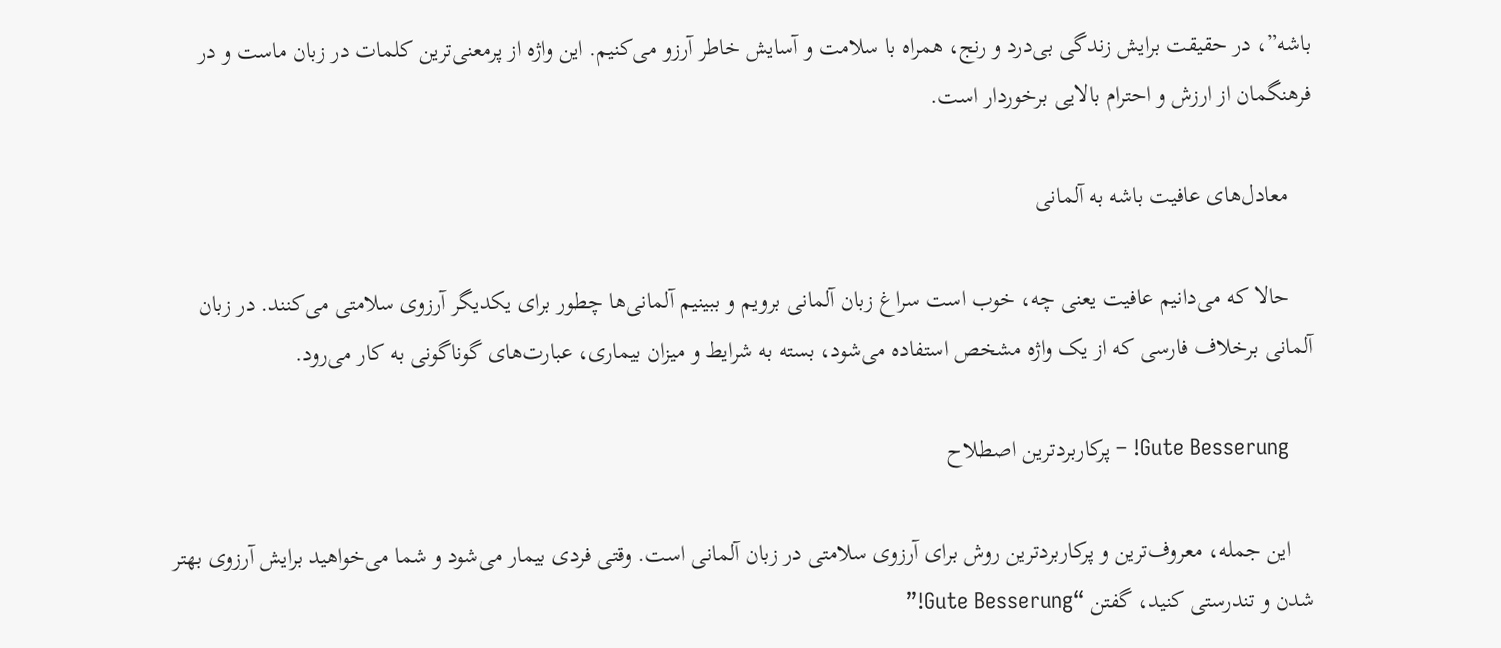باشه”، در حقیقت برایش زندگی بی‌درد و رنج، همراه با سلامت و آسایش خاطر آرزو می‌کنیم. این واژه از پرمعنی‌ترین کلمات در زبان ماست و در فرهنگمان از ارزش و احترام بالایی برخوردار است.

    معادل‌های عافیت باشه به آلمانی

    حالا که می‌دانیم عافیت یعنی چه، خوب است سراغ زبان آلمانی برویم و ببینیم آلمانی‌ها چطور برای یکدیگر آرزوی سلامتی می‌کنند. در زبان آلمانی برخلاف فارسی که از یک واژه مشخص استفاده می‌شود، بسته به شرایط و میزان بیماری، عبارت‌های گوناگونی به کار می‌رود.

    Gute Besserung! – پرکاربردترین اصطلاح

    این جمله، معروف‌ترین و پرکاربردترین روش برای آرزوی سلامتی در زبان آلمانی است. وقتی فردی بیمار می‌شود و شما می‌خواهید برایش آرزوی بهتر شدن و تندرستی کنید، گفتن “Gute Besserung!”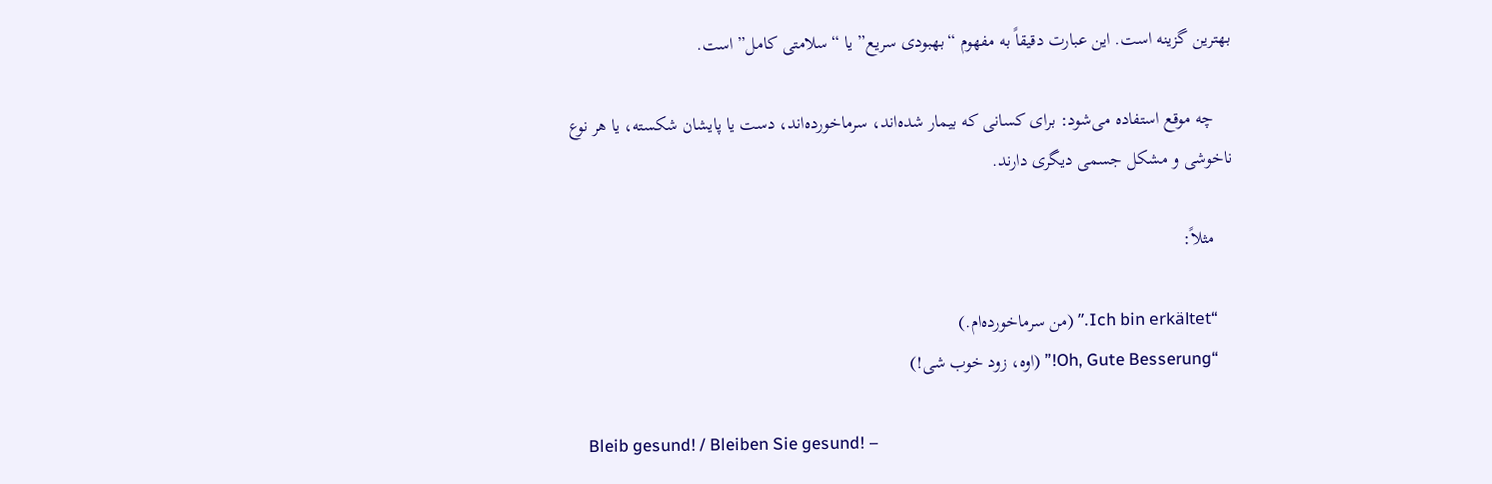بهترین گزینه است. این عبارت دقیقاً به مفهوم “بهبودی سریع” یا “سلامتی کامل” است.

    چه موقع استفاده می‌شود: برای کسانی که بیمار شده‌اند، سرماخورده‌اند، دست یا پایشان شکسته، یا هر نوع ناخوشی و مشکل جسمی دیگری دارند.

    مثلاً:

    “Ich bin erkältet.” (من سرماخورده‌ام.)
    “Oh, Gute Besserung!” (اوه، زود خوب شی!)

    Bleib gesund! / Bleiben Sie gesund! –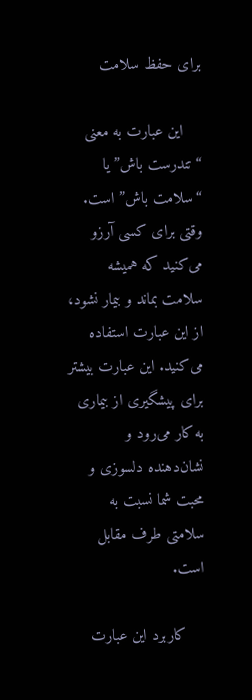برای حفظ سلامت

    این عبارت به معنی “تندرست باش” یا “سلامت باش” است. وقتی برای کسی آرزو می‌کنید که همیشه سلامت بماند و بیمار نشود، از این عبارت استفاده می‌کنید. این عبارت بیشتر برای پیشگیری از بیماری به کار می‌رود و نشان‌دهنده دلسوزی و محبت شما نسبت به سلامتی طرف مقابل است.

    کاربرد این عبارت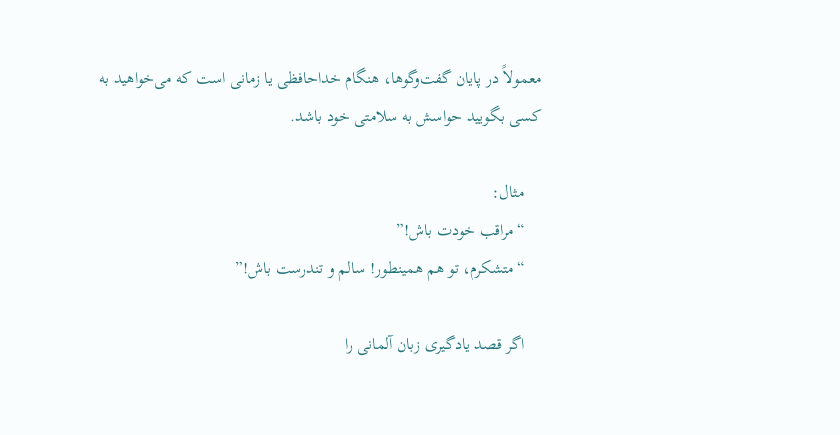معمولاً در پایان گفت‌وگوها، هنگام خداحافظی یا زمانی است که می‌خواهید به کسی بگویید حواسش به سلامتی خود باشد.

    مثال:
    “مراقب خودت باش!”
    “متشکرم، تو هم همینطور! سالم و تندرست باش!”

    اگر قصد یادگیری زبان آلمانی را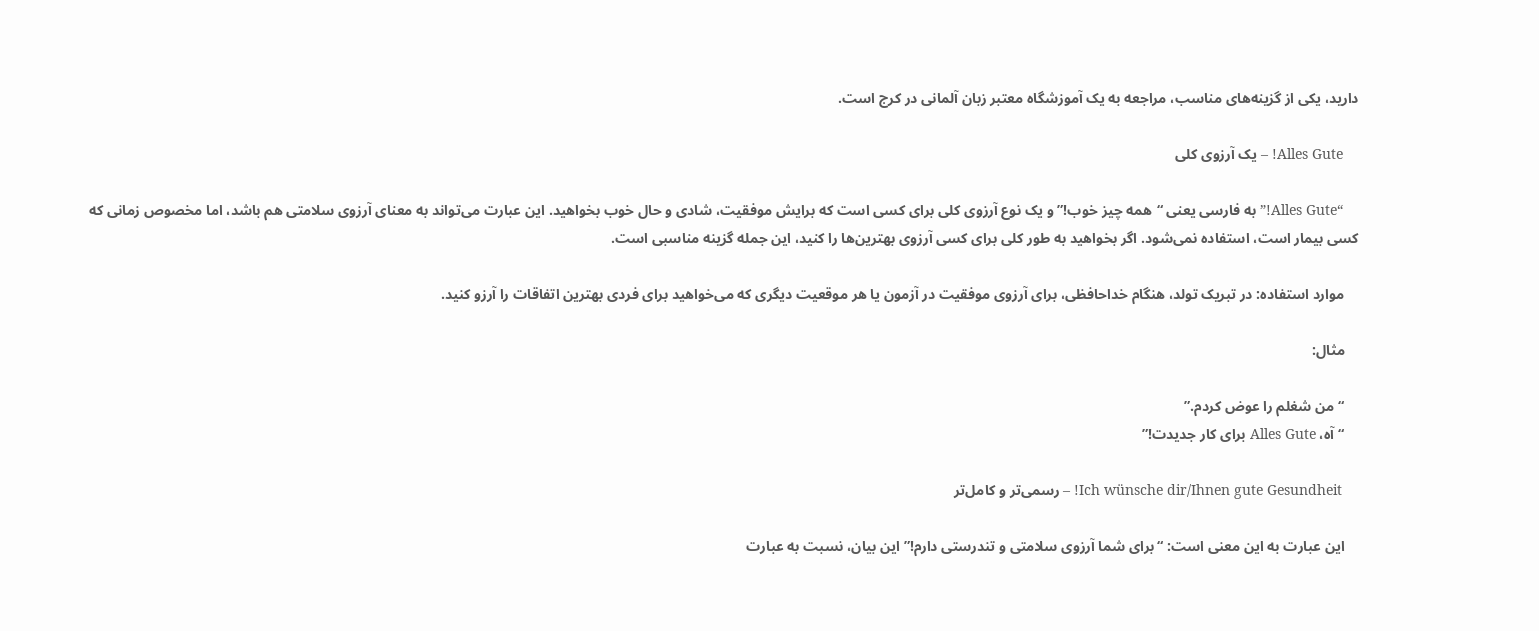دارید، یکی از گزینه‌های مناسب، مراجعه به یک آموزشگاه معتبر زبان آلمانی در کرج است.

    Alles Gute! – یک آرزوی کلی

    “Alles Gute!” به فارسی یعنی “همه چیز خوب!” و یک نوع آرزوی کلی برای کسی است که برایش موفقیت، شادی و حال خوب بخواهید. این عبارت می‌تواند به معنای آرزوی سلامتی هم باشد، اما مخصوص زمانی که کسی بیمار است، استفاده نمی‌شود. اگر بخواهید به طور کلی برای کسی آرزوی بهترین‌ها را کنید، این جمله گزینه مناسبی است.

    موارد استفاده: در تبریک تولد، هنگام خداحافظی، برای آرزوی موفقیت در آزمون یا هر موقعیت دیگری که می‌خواهید برای فردی بهترین اتفاقات را آرزو کنید.

    مثال:

    “من شغلم را عوض کردم.”
    “آه، Alles Gute برای کار جدیدت!”

    Ich wünsche dir/Ihnen gute Gesundheit! – رسمی‌تر و کامل‌تر

    این عبارت به این معنی است: “برای شما آرزوی سلامتی و تندرستی دارم!” این بیان، نسبت به عبارت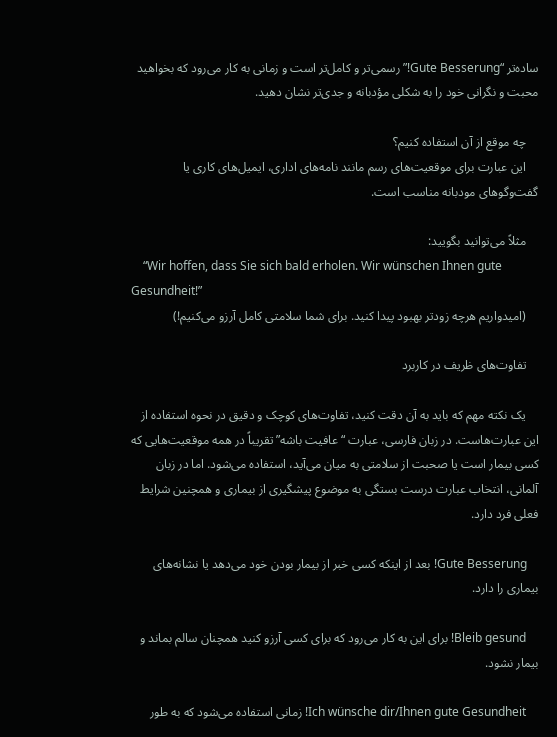ساده‌تر “Gute Besserung!” رسمی‌تر و کامل‌تر است و زمانی به کار می‌رود که بخواهید محبت و نگرانی خود را به شکلی مؤدبانه و جدی‌تر نشان دهید.

    چه موقع از آن استفاده کنیم؟
    این عبارت برای موقعیت‌های رسم مانند نامه‌های اداری، ایمیل‌های کاری یا گفت‌وگوهای مودبانه مناسب است.

    مثلاً می‌توانید بگویید:
    “Wir hoffen, dass Sie sich bald erholen. Wir wünschen Ihnen gute Gesundheit!”
    (امیدواریم هرچه زودتر بهبود پیدا کنید. برای شما سلامتی کامل آرزو می‌کنیم!)

    تفاوت‌های ظریف در کاربرد

    یک نکته مهم که باید به آن دقت کنید، تفاوت‌های کوچک و دقیق در نحوه استفاده از این عبارت‌هاست. در زبان فارسی، عبارت “عافیت باشه” تقریباً در همه موقعیت‌هایی که کسی بیمار است یا صحبت از سلامتی به میان می‌آید، استفاده می‌شود. اما در زبان آلمانی، انتخاب عبارت درست بستگی به موضوع پیشگیری از بیماری و همچنین شرایط فعلی فرد دارد.

    Gute Besserung! بعد از اینکه کسی خبر از بیمار بودن خود می‌دهد یا نشانه‌های بیماری را دارد.

    Bleib gesund! برای این به کار می‌رود که برای کسی آرزو کنید همچنان سالم بماند و بیمار نشود.

    Ich wünsche dir/Ihnen gute Gesundheit! زمانی استفاده می‌شود که به طور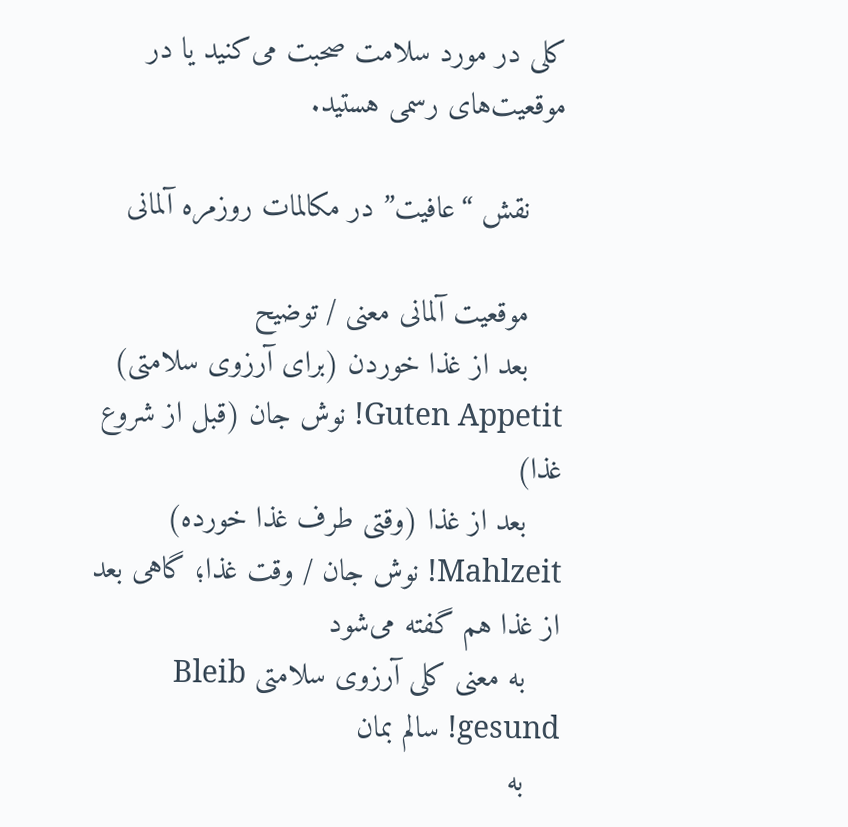کلی در مورد سلامت صحبت می‌کنید یا در موقعیت‌های رسمی هستید.

    نقش “عافیت” در مکالمات روزمره آلمانی

    موقعیت آلمانی معنی / توضیح
    بعد از غذا خوردن (برای آرزوی سلامتی) Guten Appetit! نوش جان (قبل از شروع غذا)
    بعد از غذا (وقتی طرف غذا خورده) Mahlzeit! نوش جان / وقت غذا؛ گاهی بعد از غذا هم گفته می‌شود
    به معنی کلی آرزوی سلامتی Bleib gesund! سالم بمان
    به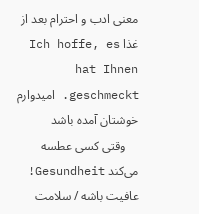معنی ادب و احترام بعد از غذا Ich hoffe, es hat Ihnen geschmeckt. امیدوارم خوشتان آمده باشد
    وقتی کسی عطسه می‌کند Gesundheit! عافیت باشه / سلامت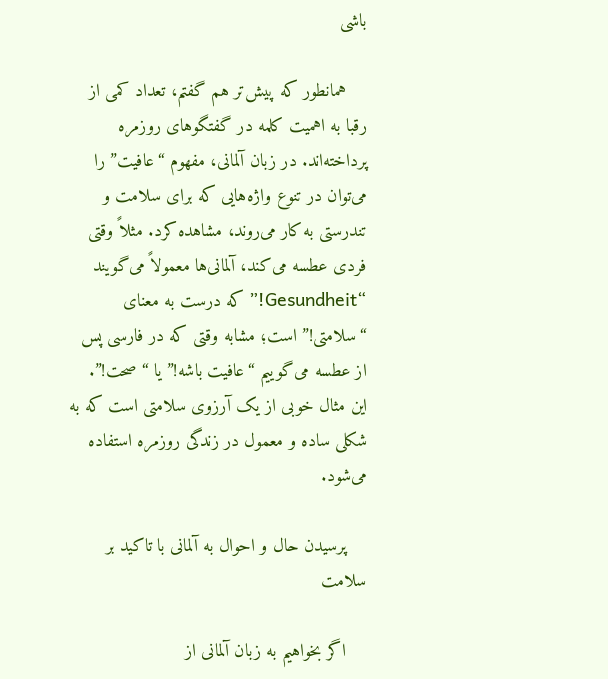باشی

    همانطور که پیش‌تر هم گفتم، تعداد کمی از رقبا به اهمیت کلمه در گفتگوهای روزمره پرداخته‌اند. در زبان آلمانی، مفهوم “عافیت” را می‌توان در تنوع واژه‌هایی که برای سلامت و تندرستی به کار می‌روند، مشاهده کرد. مثلاً وقتی فردی عطسه می‌کند، آلمانی‌ها معمولاً می‌گویند “Gesundheit!” که درست به معنای “سلامتی!” است؛ مشابه وقتی که در فارسی پس از عطسه می‌گوییم “عافیت باشه!” یا “صحت!”. این مثال خوبی از یک آرزوی سلامتی است که به شکلی ساده و معمول در زندگی روزمره استفاده می‌شود.

    پرسیدن حال و احوال به آلمانی با تاکید بر سلامت

    اگر بخواهیم به زبان آلمانی از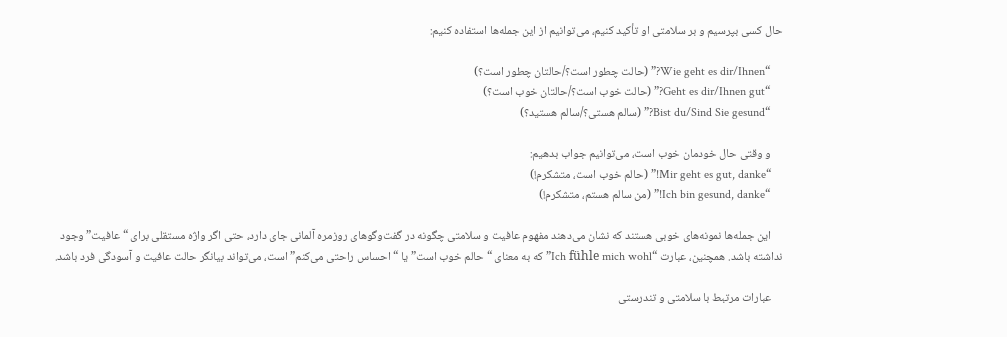حال کسی بپرسیم و بر سلامتی او تأکید کنیم، می‌توانیم از این جمله‌ها استفاده کنیم:

    “Wie geht es dir/Ihnen?” (حالت چطور است؟/حالتان چطور است؟)
    “Geht es dir/Ihnen gut?” (حالت خوب است؟/حالتان خوب است؟)
    “Bist du/Sind Sie gesund?” (سالم هستی؟/سالم هستید؟)

    و وقتی حال خودمان خوب است، می‌توانیم جواب بدهیم:
    “Mir geht es gut, danke!” (حالم خوب است، متشکرم!)
    “Ich bin gesund, danke!” (من سالم هستم، متشکرم!)

    این جمله‌ها نمونه‌های خوبی هستند که نشان می‌دهند مفهوم عافیت و سلامتی چگونه در گفت‌وگوهای روزمره آلمانی جای دارد، حتی اگر واژه مستقلی برای “عافیت” وجود نداشته باشد. همچنین، عبارت “Ich fühle mich wohl” که به معنای “حالم خوب است” یا “احساس راحتی می‌کنم” است، می‌تواند بیانگر حالت عافیت و آسودگی فرد باشد.

    عبارات مرتبط با سلامتی و تندرستی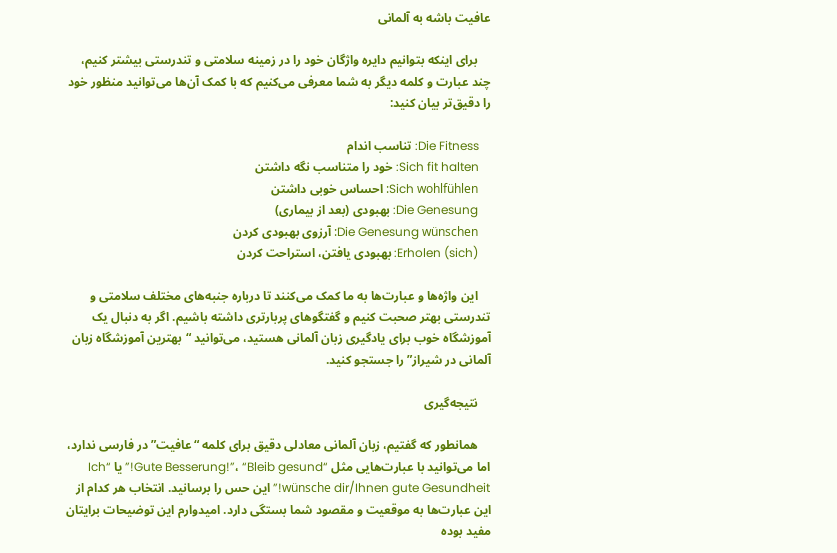عافیت باشه به آلمانی

    برای اینکه بتوانیم دایره واژگان خود را در زمینه سلامتی و تندرستی بیشتر کنیم، چند عبارت و کلمه دیگر به شما معرفی می‌کنیم که با کمک آن‌ها می‌توانید منظور خود را دقیق‌تر بیان کنید:

    Die Fitness: تناسب اندام
    Sich fit halten: خود را متناسب نگه داشتن
    Sich wohlfühlen: احساس خوبی داشتن
    Die Genesung: بهبودی (بعد از بیماری)
    Die Genesung wünschen: آرزوی بهبودی کردن
    Erholen (sich): بهبودی یافتن، استراحت کردن

    این واژه‌ها و عبارت‌ها به ما کمک می‌کنند تا درباره جنبه‌های مختلف سلامتی و تندرستی بهتر صحبت کنیم و گفتگوهای پربارتری داشته باشیم. اگر به دنبال یک آموزشگاه خوب برای یادگیری زبان آلمانی هستید، می‌توانید “بهترین آموزشگاه زبان آلمانی در شیراز” را جستجو کنید.

    نتیجه‌گیری

    همانطور که گفتیم، زبان آلمانی معادلی دقیق برای کلمه “عافیت” در فارسی ندارد، اما می‌توانید با عبارت‌هایی مثل “Gute Besserung!”، “Bleib gesund!” یا “Ich wünsche dir/Ihnen gute Gesundheit!” این حس را برسانید. انتخاب هر کدام از این عبارت‌ها به موقعیت و مقصود شما بستگی دارد. امیدوارم این توضیحات برایتان مفید بوده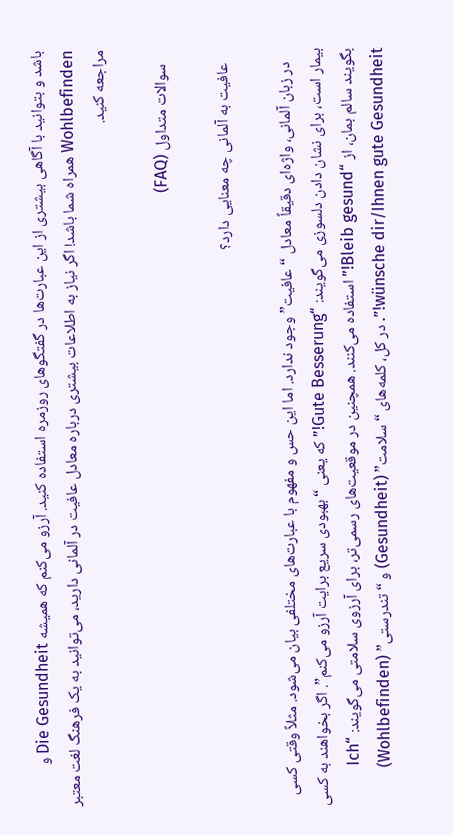باشد و بتوانید با آگاهی بیشتری از این عبارت‌ها در گفتگوهای روزمره استفاده کنید. آرزو می‌کنم که همیشه Die Gesundheit و Wohlbefinden همراه شما باشد! اگر نیاز به اطلاعات بیشتری درباره معادل عافیت در آلمانی دارید، می‌توانید به یک فرهنگ لغت معتبر مراجعه کنید.

    سوالات متداول (FAQ)

    عافیت به آلمانی چه معنایی دارد؟

    در زبان آلمانی، واژه‌ای دقیقاً معادل “عافیت” وجود ندارد. اما این حس و مفهوم با عبارت‌های مختلفی بیان می‌شود. مثلاً وقتی کسی بیمار است، برای نشان دادن دلسوزی می‌گویند: “Gute Besserung!” که یعنی “بهبودی سریع برایت آرزو می‌کنم”. اگر بخواهند به کسی بگویند سالم بمان، از “Bleib gesund!” استفاده می‌کنند. همچنین در موقعیت‌های رسمی‌تر، برای آرزوی سلامتی می‌گویند: “Ich wünsche dir/Ihnen gute Gesundheit!”. در کل، کلمه‌های “سلامت” (Gesundheit) و “تندرستی” (Wohlbefinden)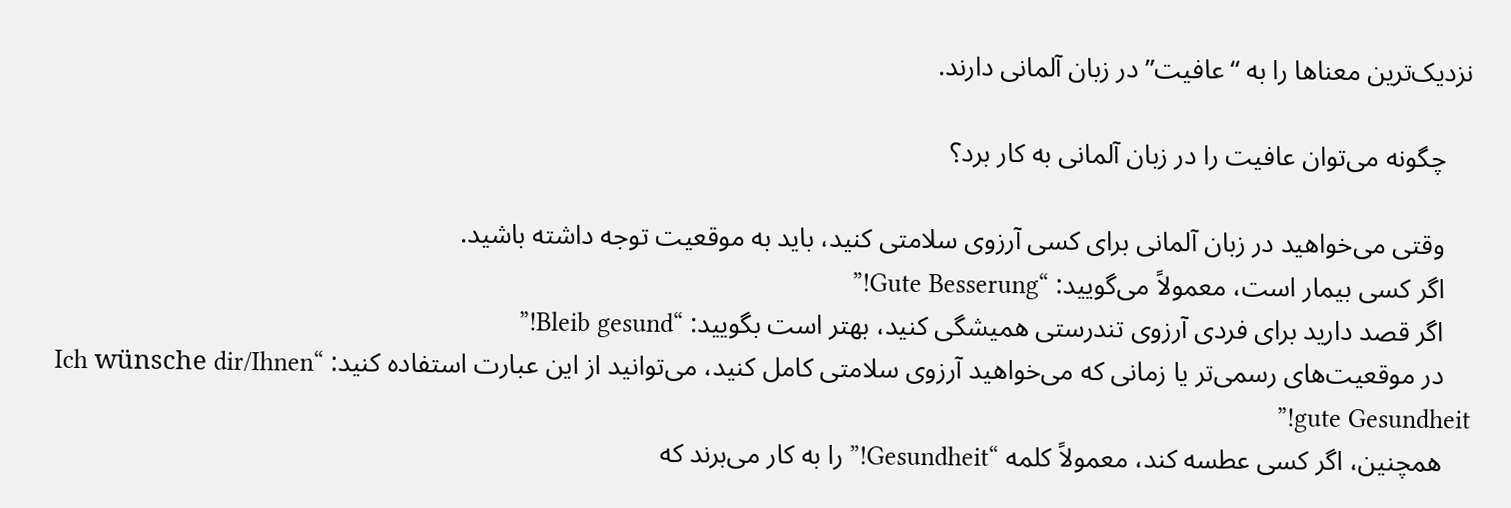نزدیک‌ترین معناها را به “عافیت” در زبان آلمانی دارند.

    چگونه می‌توان عافیت را در زبان آلمانی به کار برد؟

    وقتی می‌خواهید در زبان آلمانی برای کسی آرزوی سلامتی کنید، باید به موقعیت توجه داشته باشید.
    اگر کسی بیمار است، معمولاً می‌گویید: “Gute Besserung!”
    اگر قصد دارید برای فردی آرزوی تندرستی همیشگی کنید، بهتر است بگویید: “Bleib gesund!”
    در موقعیت‌های رسمی‌تر یا زمانی که می‌خواهید آرزوی سلامتی کامل کنید، می‌توانید از این عبارت استفاده کنید: “Ich wünsche dir/Ihnen gute Gesundheit!”
    همچنین، اگر کسی عطسه کند، معمولاً کلمه “Gesundheit!” را به کار می‌برند که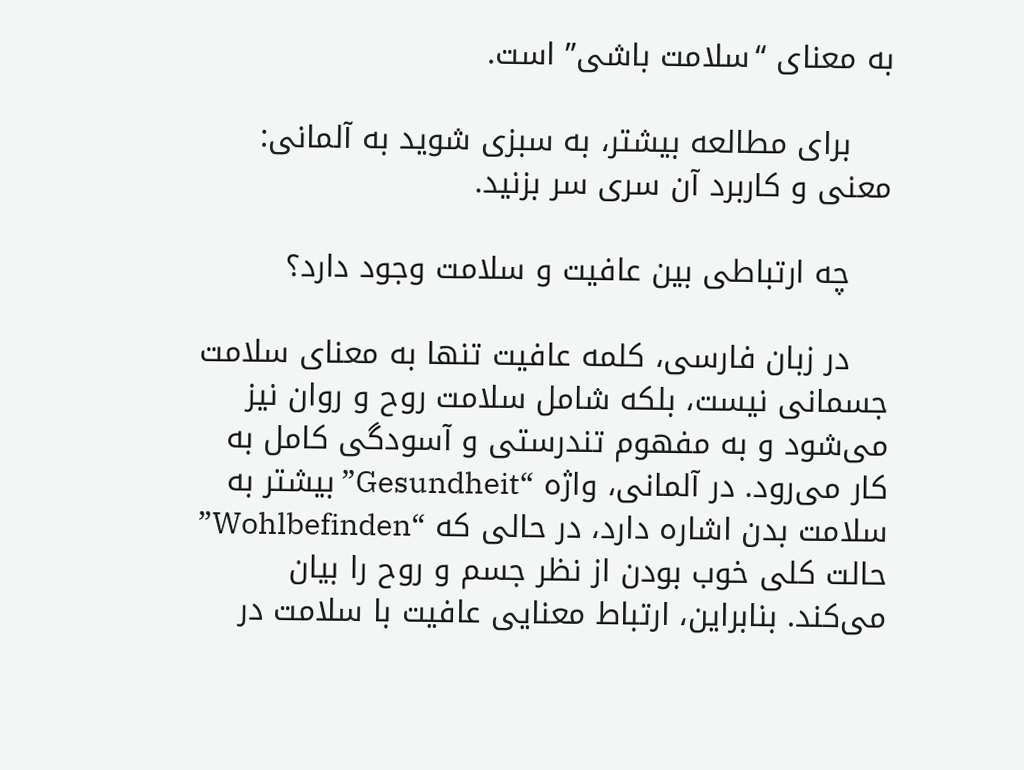به معنای “سلامت باشی” است.

    برای مطالعه بیشتر، به سبزی شوید به آلمانی: معنی و کاربرد آن سری سر بزنید.

    چه ارتباطی بین عافیت و سلامت وجود دارد؟

    در زبان فارسی، کلمه عافیت تنها به معنای سلامت جسمانی نیست، بلکه شامل سلامت روح و روان نیز می‌شود و به مفهوم تندرستی و آسودگی کامل به کار می‌رود. در آلمانی، واژه “Gesundheit” بیشتر به سلامت بدن اشاره دارد، در حالی که “Wohlbefinden” حالت کلی خوب بودن از نظر جسم و روح را بیان می‌کند. بنابراین، ارتباط معنایی عافیت با سلامت در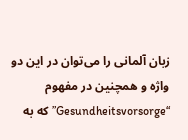زبان آلمانی را می‌توان در این دو واژه و همچنین در مفهوم “Gesundheitsvorsorge” که به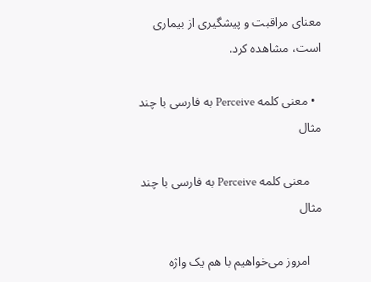معنای مراقبت و پیشگیری از بیماری است، مشاهده کرد.

  • معنی کلمه Perceive به فارسی با چند مثال

    معنی کلمه Perceive به فارسی با چند مثال

    امروز می‌خواهیم با هم یک واژه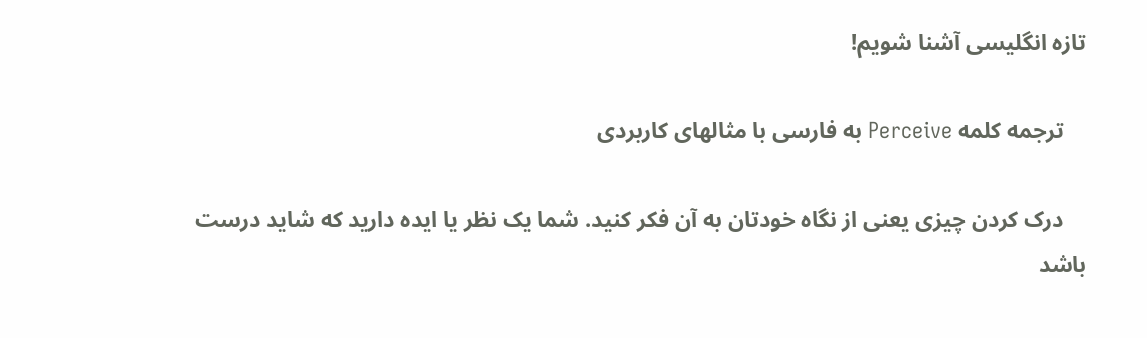تازه انگلیسی آشنا شویم!

    ترجمه کلمه Perceive به فارسی با مثالهای کاربردی

    درک کردن چیزی یعنی از نگاه خودتان به آن فکر کنید. شما یک نظر یا ایده دارید که شاید درست باشد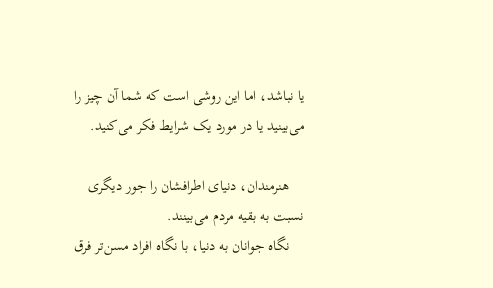یا نباشد، اما این روشی است که شما آن چیز را می‌بینید یا در مورد یک شرایط فکر می‌کنید.

    هنرمندان، دنیای اطرافشان را جور دیگری نسبت به بقیه مردم می‌بینند.
    نگاه جوانان به دنیا، با نگاه افراد مسن‌تر فرق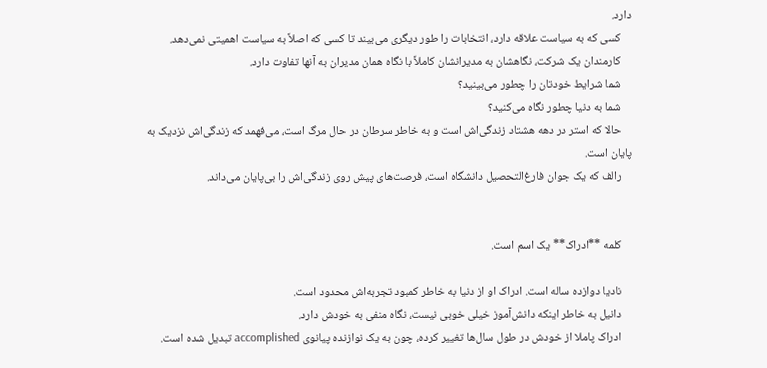دارد.
    کسی که به سیاست علاقه دارد، انتخابات را طور دیگری می‌بیند تا کسی که اصلاً به سیاست اهمیتی نمی‌دهد.
    کارمندان یک شرکت، نگاهشان به مدیرانشان کاملاً با نگاه همان مدیران به آنها تفاوت دارد.
    شما شرایط خودتان را چطور می‌بینید؟
    شما به دنیا چطور نگاه می‌کنید؟
    حالا که استر در دهه هشتاد زندگی‌اش است و به خاطر سرطان در حال مرگ است، می‌فهمد که زندگی‌اش نزدیک به پایان است.
    رالف که یک جوان فارغ‌التحصیل دانشگاه است، فرصت‌های پیش روی زندگی‌اش را بی‌پایان می‌داند.


    کلمه **ادراک** یک اسم است.

    نادیا دوازده ساله است. ادراک او از دنیا به خاطر کمبود تجربه‌اش محدود است.
    دانیل به خاطر اینکه دانش‌آموز خیلی خوبی نیست، نگاه منفی به خودش دارد.
    ادراک پاملا از خودش در طول سال‌ها تغییر کرده، چون به یک نوازنده پیانوی accomplished تبدیل شده است.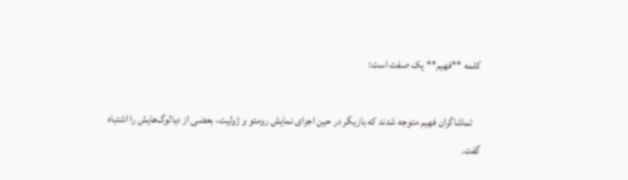کلمه **فهیم** یک صفت است:

    تماشاگران فهیم متوجه شدند که بازیگر در حین اجرای نمایش رومئو و ژولیت، بعضی از دیالوگ‌هایش را اشتباه گفت.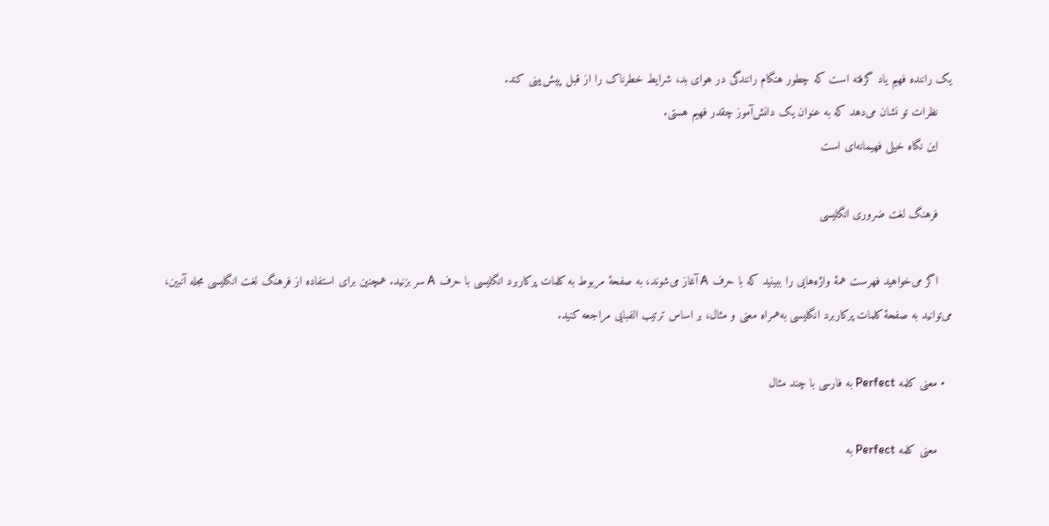یک راننده فهیم یاد گرفته است که چطور هنگام رانندگی در هوای بد، شرایط خطرناک را از قبل پیش‌بینی کند.
    نظرات تو نشان می‌دهد که به عنوان یک دانش‌آموز چقدر فهیم هستی.
    این نگاه خیلی فهیمانه‌ای است

    فرهنگ لغت ضروری انگلیسی

    اگر می‌خواهید فهرست همهٔ واژه‌هایی را ببینید که با حرف A آغاز می‌شوند، به صفحهٔ مربوط به کلمات پرکاربرد انگلیسی با حرف A سر بزنید. همچنین برای استفاده از فرهنگ لغت انگلیسی مجله آنبین، می‌توانید به صفحهٔ کلمات پرکاربرد انگلیسی به‌همراه معنی و مثال، بر اساس ترتیب الفبایی مراجعه کنید.

  • معنی کلمه Perfect به فارسی با چند مثال

    معنی کلمه Perfect به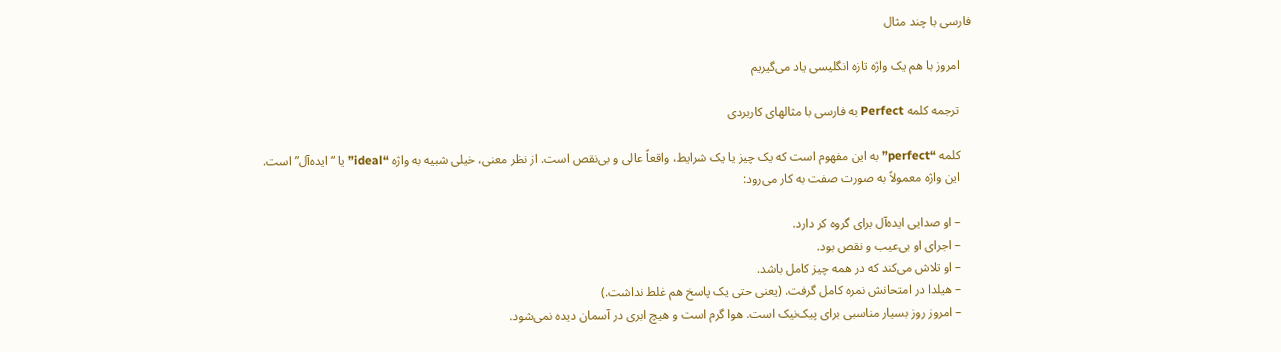فارسی با چند مثال

    امروز با هم یک واژه تازه انگلیسی یاد می‌گیریم

    ترجمه کلمه Perfect به فارسی با مثالهای کاربردی

    کلمه “perfect” به این مفهوم است که یک چیز یا یک شرایط، واقعاً عالی و بی‌نقص است. از نظر معنی، خیلی شبیه به واژه “ideal” یا “ایده‌آل” است.
    این واژه معمولاً به صورت صفت به کار می‌رود:

    – او صدایی ایده‌آل برای گروه کر دارد.
    – اجرای او بی‌عیب و نقص بود.
    – او تلاش می‌کند که در همه چیز کامل باشد.
    – هیلدا در امتحانش نمره کامل گرفت. (یعنی حتی یک پاسخ هم غلط نداشت.)
    – امروز روز بسیار مناسبی برای پیک‌نیک است. هوا گرم است و هیچ ابری در آسمان دیده نمی‌شود.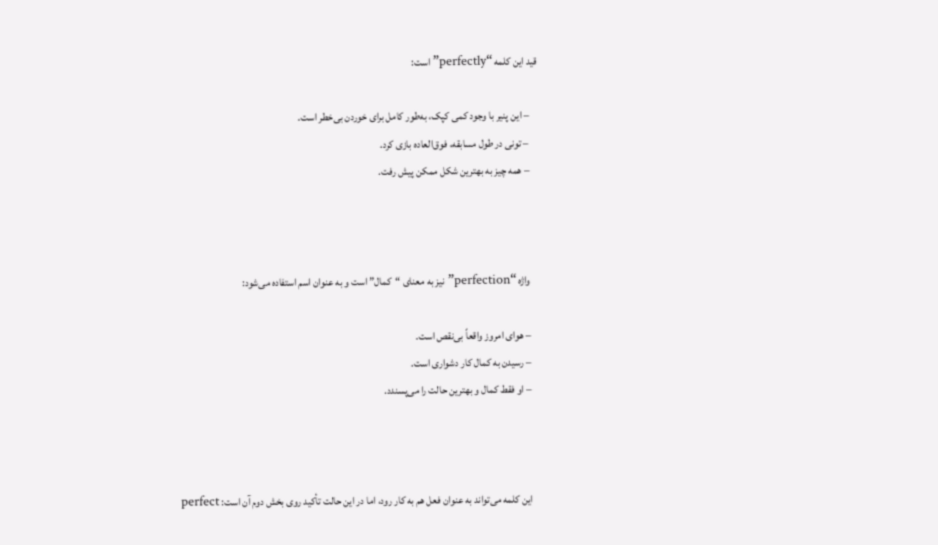قید این کلمه “perfectly” است:

    – این پنیر با وجود کمی کپک، به‌طور کامل برای خوردن بی‌خطر است.
    – تونی در طول مسابقه، فوق‌العاده بازی کرد.
    – همه چیز به بهترین شکل ممکن پیش رفت.



    واژه “perfection” نیز به معنای “کمال” است و به عنوان اسم استفاده می‌شود:

    – هوای امروز واقعاً بی‌نقص است.
    – رسیدن به کمال کار دشواری است.
    – او فقط کمال و بهترین حالت را می‌پسندد.



    این کلمه می‌تواند به عنوان فعل هم به کار رود، اما در این حالت تأکید روی بخش دوم آن است: perfect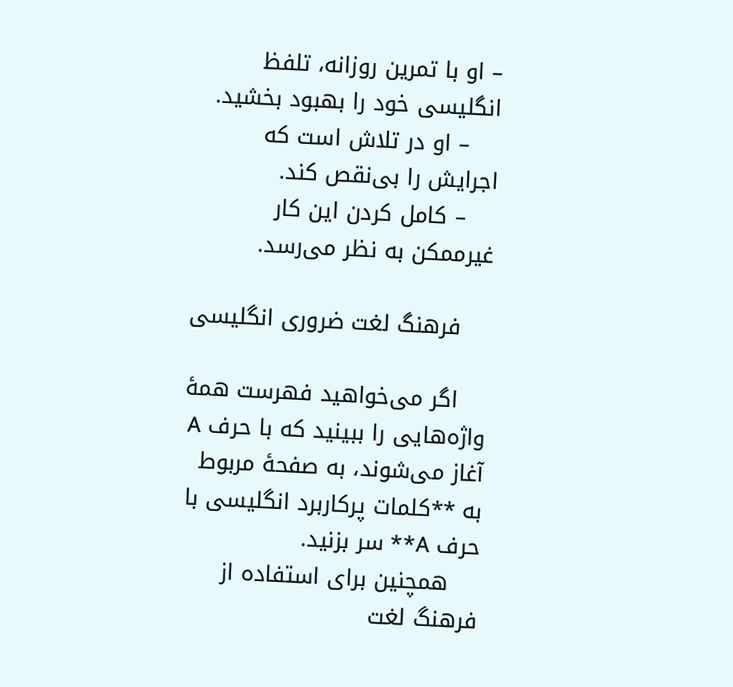– او با تمرین روزانه، تلفظ انگلیسی خود را بهبود بخشید.
    – او در تلاش است که اجرایش را بی‌نقص کند.
    – کامل کردن این کار غیرممکن به نظر می‌رسد.

    فرهنگ لغت ضروری انگلیسی

    اگر می‌خواهید فهرست همهٔ واژه‌هایی را ببینید که با حرف A آغاز می‌شوند، به صفحهٔ مربوط به **کلمات پرکاربرد انگلیسی با حرف A** سر بزنید.
    همچنین برای استفاده از فرهنگ لغت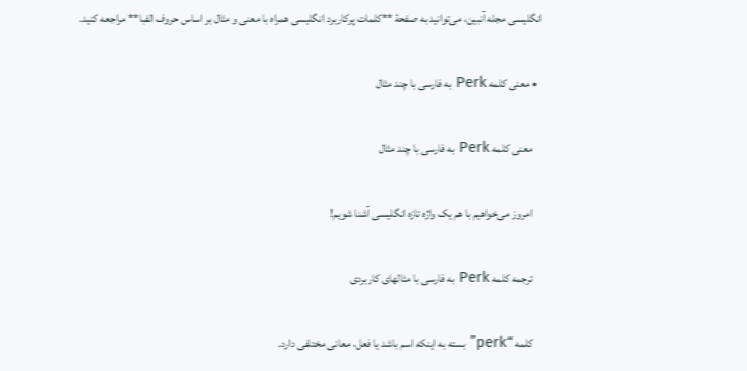انگلیسی مجله آنبین، می‌توانید به صفحهٔ **کلمات پرکاربرد انگلیسی همراه با معنی و مثال بر اساس حروف الفبا** مراجعه کنید.

  • معنی کلمه Perk به فارسی با چند مثال

    معنی کلمه Perk به فارسی با چند مثال

    امروز می‌خواهیم با هم یک واژه تازه انگلیسی آشنا شویم!

    ترجمه کلمه Perk به فارسی با مثالهای کاربردی

    کلمه “perk” بسته به اینکه اسم باشد یا فعل، معانی مختلفی دارد.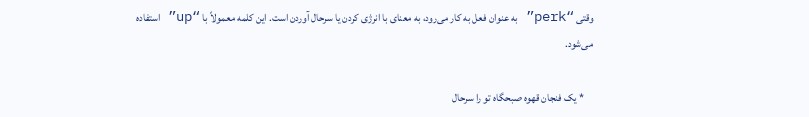وقتی “perk” به عنوان فعل به کار می‌رود، به معنای با انرژی کردن یا سرحال آوردن است. این کلمه معمولاً با “up” استفاده می‌شود.

    * یک فنجان قهوه صبحگاه تو را سرحال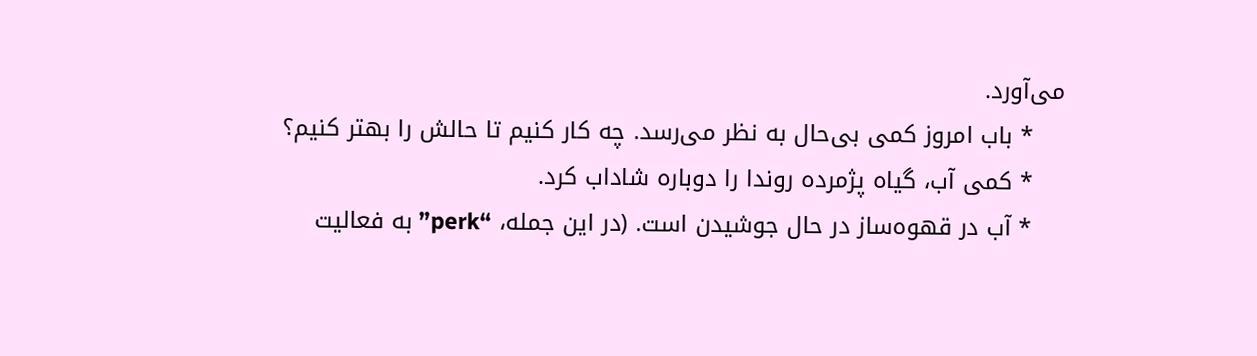می‌آورد.
    * باب امروز کمی بی‌حال به نظر می‌رسد. چه کار کنیم تا حالش را بهتر کنیم؟
    * کمی آب، گیاه پژمرده روندا را دوباره شاداب کرد.
    * آب در قهوه‌ساز در حال جوشیدن است. (در این جمله، “perk” به فعالیت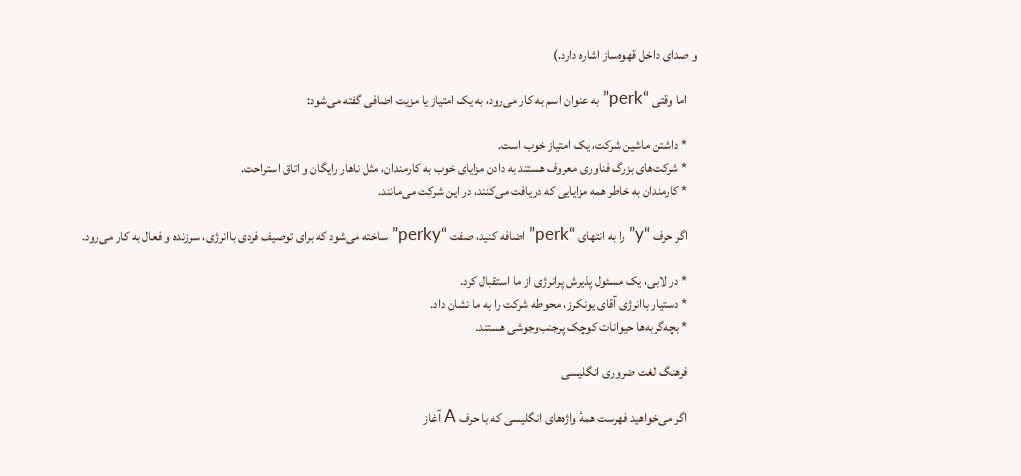و صدای داخل قهوه‌ساز اشاره دارد.)

    اما وقتی “perk” به عنوان اسم به کار می‌رود، به یک امتیاز یا مزیت اضافی گفته می‌شود:

    * داشتن ماشین شرکت، یک امتیاز خوب است.
    * شرکت‌های بزرگ فناوری معروف هستند به دادن مزایای خوب به کارمندان، مثل ناهار رایگان و اتاق استراحت.
    * کارمندان به خاطر همه مزایایی که دریافت می‌کنند، در این شرکت می‌مانند.

    اگر حرف “y” را به انتهای “perk” اضافه کنید، صفت “perky” ساخته می‌شود که برای توصیف فردی باانرژی، سرزنده و فعال به کار می‌رود.

    * در لابی، یک مسئول پذیرش پرانرژی از ما استقبال کرد.
    * دستیار باانرژی آقای یونکرز، محوطه شرکت را به ما نشان داد.
    * بچه‌گربه‌ها حیوانات کوچک پرجنب‌وجوشی هستند.

    فرهنگ لغت ضروری انگلیسی

    اگر می‌خواهید فهرست همهٔ واژه‌های انگلیسی که با حرف A آغاز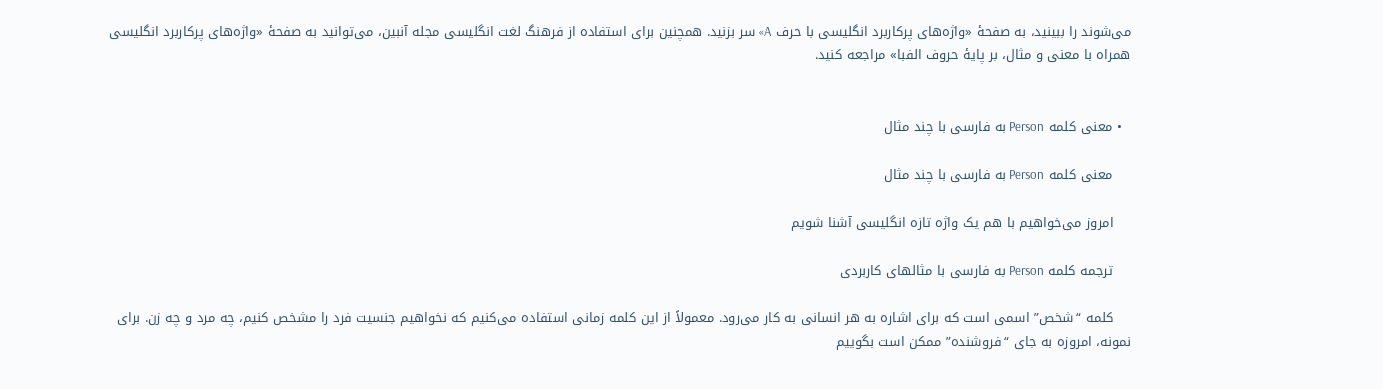می‌شوند را ببینید، به صفحهٔ «واژه‌های پرکاربرد انگلیسی با حرف A» سر بزنید. همچنین برای استفاده از فرهنگ لغت انگلیسی مجله آنبین، می‌توانید به صفحهٔ «واژه‌های پرکاربرد انگلیسی همراه با معنی و مثال، بر پایهٔ حروف الفبا» مراجعه کنید.


  • معنی کلمه Person به فارسی با چند مثال

    معنی کلمه Person به فارسی با چند مثال

    امروز می‌خواهیم با هم یک واژه تازه انگلیسی آشنا شویم

    ترجمه کلمه Person به فارسی با مثالهای کاربردی

    کلمه “شخص” اسمی است که برای اشاره به هر انسانی به کار می‌رود. معمولاً از این کلمه زمانی استفاده می‌کنیم که نخواهیم جنسیت فرد را مشخص کنیم، چه مرد و چه زن. برای نمونه، امروزه به جای “فروشنده” ممکن است بگوییم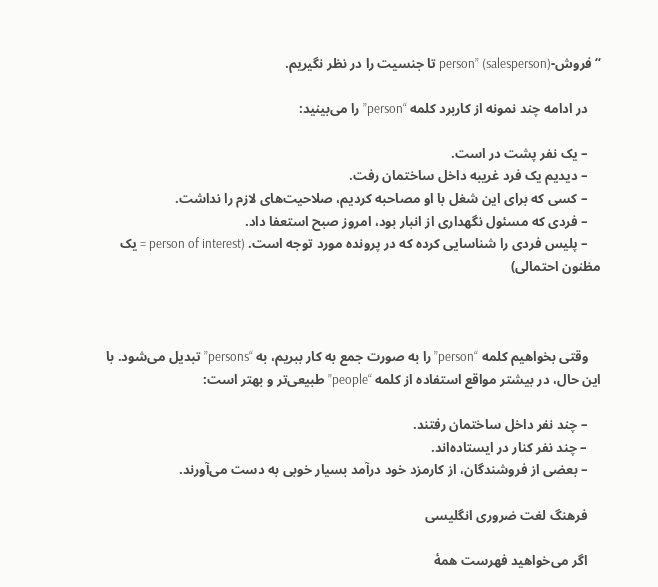“فروش-person” (salesperson) تا جنسیت را در نظر نگیریم.

    در ادامه چند نمونه از کاربرد کلمه “person” را می‌بینید:

    – یک نفر پشت در است.
    – دیدیم یک فرد غریبه داخل ساختمان رفت.
    – کسی که برای این شغل با او مصاحبه کردیم، صلاحیت‌های لازم را نداشت.
    – فردی که مسئول نگهداری از انبار بود، امروز صبح استعفا داد.
    – پلیس فردی را شناسایی کرده که در پرونده مورد توجه است. (person of interest = یک مظنون احتمالی)



    وقتی بخواهیم کلمه “person” را به صورت جمع به کار ببریم، به “persons” تبدیل می‌شود. با این حال، در بیشتر مواقع استفاده از کلمه “people” طبیعی‌تر و بهتر است:

    – چند نفر داخل ساختمان رفتند.
    – چند نفر کنار در ایستاده‌اند.
    – بعضی از فروشندگان، از کارمزد خود درآمد بسیار خوبی به دست می‌آورند.

    فرهنگ لغت ضروری انگلیسی

    اگر می‌خواهید فهرست همهٔ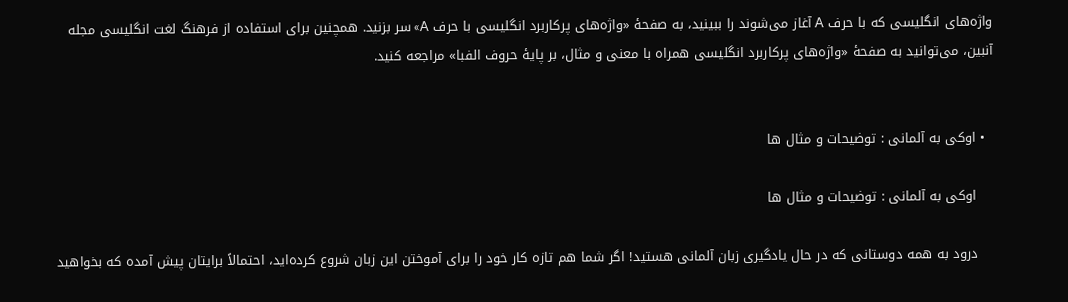واژه‌های انگلیسی که با حرف A آغاز می‌شوند را ببینید، به صفحهٔ «واژه‌های پرکاربرد انگلیسی با حرف A» سر بزنید. همچنین برای استفاده از فرهنگ لغت انگلیسی مجله آنبین، می‌توانید به صفحهٔ «واژه‌های پرکاربرد انگلیسی همراه با معنی و مثال، بر پایهٔ حروف الفبا» مراجعه کنید.


  • اوکی به آلمانی : توضیحات و مثال ها

    اوکی به آلمانی : توضیحات و مثال ها

    درود به همه دوستانی که در حال یادگیری زبان آلمانی هستید! اگر شما هم تازه کار خود را برای آموختن این زبان شروع کرده‌اید، احتمالاً برایتان پیش آمده که بخواهید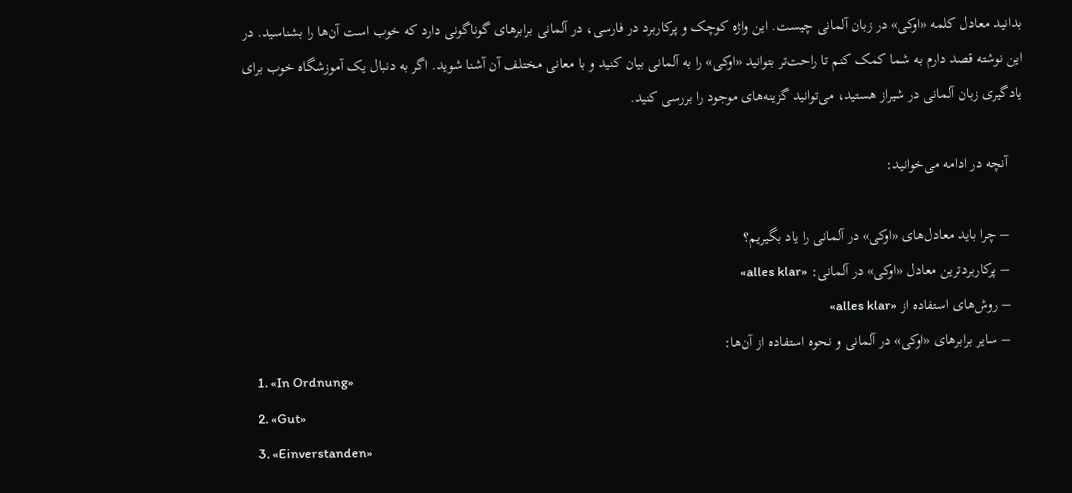بدانید معادل کلمه «اوکی» در زبان آلمانی چیست. این واژه کوچک و پرکاربرد در فارسی، در آلمانی برابرهای گوناگونی دارد که خوب است آن‌ها را بشناسید. در این نوشته قصد دارم به شما کمک کنم تا راحت‌تر بتوانید «اوکی» را به آلمانی بیان کنید و با معانی مختلف آن آشنا شوید. اگر به دنبال یک آموزشگاه خوب برای یادگیری زبان آلمانی در شیراز هستید، می‌توانید گزینه‌های موجود را بررسی کنید.

    آنچه در ادامه می‌خوانید:

    – چرا باید معادل‌های «اوکی» در آلمانی را یاد بگیریم؟
    – پرکاربردترین معادل «اوکی» در آلمانی: «alles klar»
    – روش‌های استفاده از «alles klar»
    – سایر برابرهای «اوکی» در آلمانی و نحوه استفاده از آن‌ها:
    1. «In Ordnung»
    2. «Gut»
    3. «Einverstanden»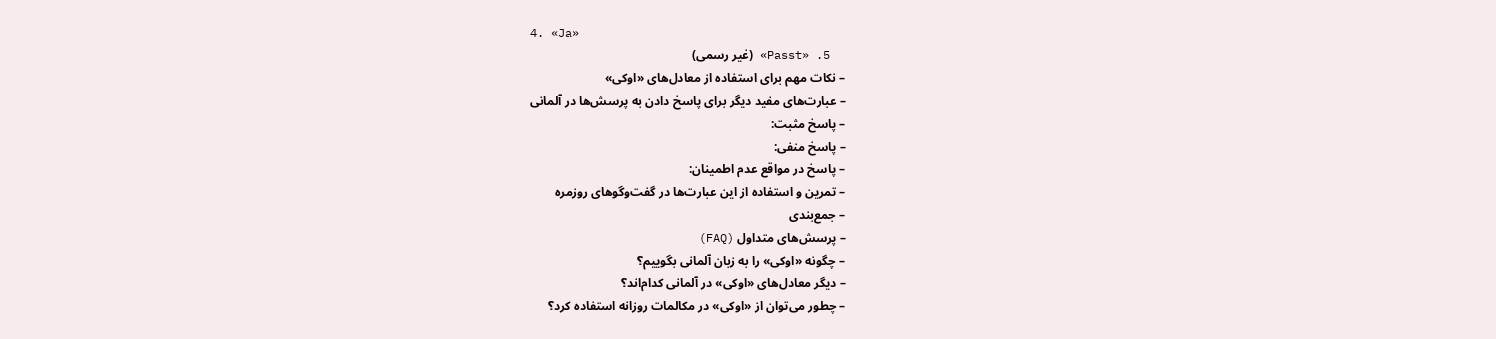4. «Ja»
    5. «Passt» (غیر رسمی)
    – نکات مهم برای استفاده از معادل‌های «اوکی»
    – عبارت‌های مفید دیگر برای پاسخ دادن به پرسش‌ها در آلمانی
    – پاسخ مثبت:
    – پاسخ منفی:
    – پاسخ در مواقع عدم اطمینان:
    – تمرین و استفاده از این عبارت‌ها در گفت‌وگوهای روزمره
    – جمع‌بندی
    – پرسش‌های متداول (FAQ)
    – چگونه «اوکی» را به زبان آلمانی بگوییم؟
    – دیگر معادل‌های «اوکی» در آلمانی کدام‌اند؟
    – چطور می‌توان از «اوکی» در مکالمات روزانه استفاده کرد؟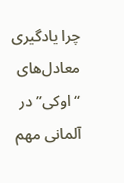چرا یادگیری معادل‌های “اوکی” در آلمانی مهم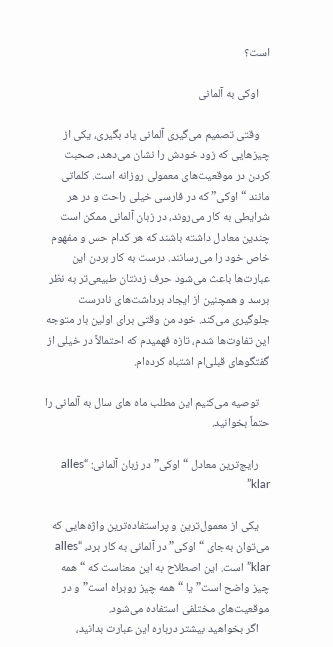است؟

    اوکی به آلمانی

    وقتی تصمیم می‌گیری آلمانی یاد بگیری، یکی از چیزهایی که زود خودش را نشان می‌دهد، صحبت کردن در موقعیت‌های معمولی روزانه است. کلماتی مانند “اوکی” که در فارسی خیلی راحت و در هر شرایطی به کار می‌روند، در زبان آلمانی ممکن است چندین معادل داشته باشند که هر کدام حس و مفهوم خاص خود را می‌رسانند. درست به کار بردن این عبارت‌ها باعث می‌شود حرف زدنتان طبیعی‌تر به نظر برسد و همچنین از ایجاد برداشت‌های نادرست جلوگیری می‌کند. خود من وقتی برای اولین بار متوجه این تفاوت‌ها شدم، تازه فهمیدم که احتمالاً در خیلی از گفتگوهای قبلی‌ام اشتباه کرده‌ام.

    توصیه می‌کنیم این مطلب ماه های سال به آلمانی را حتماً بخوانید.

    رایج‌ترین معادل “اوکی” در زبان آلمانی: “alles klar”

    یکی از معمول‌ترین و پراستفاده‌ترین واژه‌هایی که می‌توان به‌جای “اوکی” در آلمانی به کار برد، “alles klar” است. این اصطلاح به این معناست که “همه چیز واضح است” یا “همه چیز روبراه است” و در موقعیت‌های مختلفی استفاده می‌شود.
    اگر بخواهید بیشتر درباره این عبارت بدانید،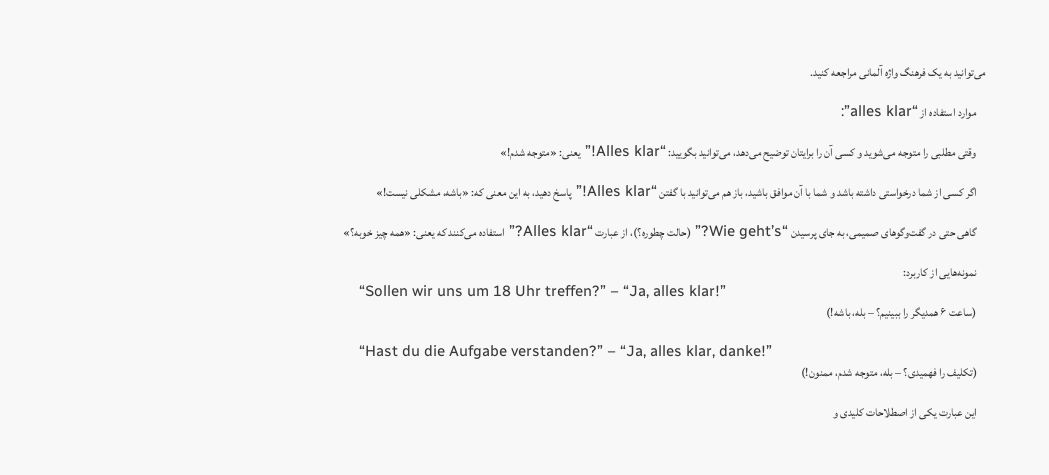می‌توانید به یک فرهنگ واژه آلمانی مراجعه کنید.

    موارد استفاده از “alles klar”:

    وقتی مطلبی را متوجه می‌شوید و کسی آن را برایتان توضیح می‌دهد، می‌توانید بگویید: “Alles klar!” یعنی: «متوجه شدم!»

    اگر کسی از شما درخواستی داشته باشد و شما با آن موافق باشید، باز هم می‌توانید با گفتن “Alles klar!” پاسخ دهید، به این معنی که: «باشه، مشکلی نیست!»

    گاهی حتی در گفت‌وگوهای صمیمی، به جای پرسیدن “Wie geht’s?” (حالت چطوره؟)، از عبارت “Alles klar?” استفاده می‌کنند که یعنی: «همه چیز خوبه؟»

    نمونه‌هایی از کاربرد:
    “Sollen wir uns um 18 Uhr treffen?” – “Ja, alles klar!”
    (ساعت ۶ همدیگر را ببینیم؟ – بله، باشه!)

    “Hast du die Aufgabe verstanden?” – “Ja, alles klar, danke!”
    (تکلیف را فهمیدی؟ – بله، متوجه شدم، ممنون!)

    این عبارت یکی از اصطلاحات کلیدی و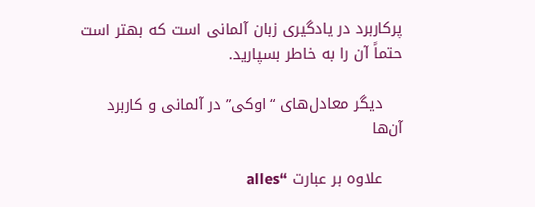پرکاربرد در یادگیری زبان آلمانی است که بهتر است حتماً آن را به خاطر بسپارید.

    دیگر معادل‌های “اوکی” در آلمانی و کاربرد آن‌ها

    علاوه بر عبارت “alles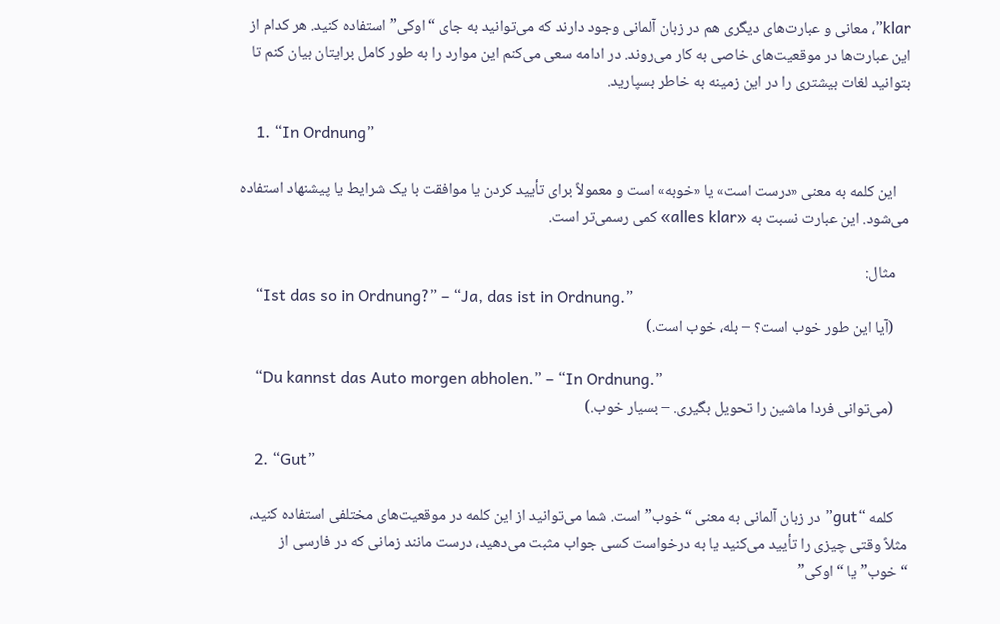klar”، معانی و عبارت‌های دیگری هم در زبان آلمانی وجود دارند که می‌توانید به جای “اوکی” استفاده کنید. هر کدام از این عبارت‌ها در موقعیت‌های خاصی به کار می‌روند. در ادامه سعی می‌کنم این موارد را به طور کامل برایتان بیان کنم تا بتوانید لغات بیشتری را در این زمینه به خاطر بسپارید.

    1. “In Ordnung”

    این کلمه به معنی «درست است» یا «خوبه» است و معمولاً برای تأیید کردن یا موافقت با یک شرایط یا پیشنهاد استفاده می‌شود. این عبارت نسبت به «alles klar» کمی رسمی‌تر است.

    مثال:
    “Ist das so in Ordnung?” – “Ja, das ist in Ordnung.”
    (آیا این طور خوب است؟ – بله، خوب است.)

    “Du kannst das Auto morgen abholen.” – “In Ordnung.”
    (می‌توانی فردا ماشین را تحویل بگیری. – بسیار خوب.)

    2. “Gut”

    کلمه “gut” در زبان آلمانی به معنی “خوب” است. شما می‌توانید از این کلمه در موقعیت‌های مختلفی استفاده کنید، مثلاً وقتی چیزی را تأیید می‌کنید یا به درخواست کسی جواب مثبت می‌دهید، درست مانند زمانی که در فارسی از “خوب” یا “اوکی”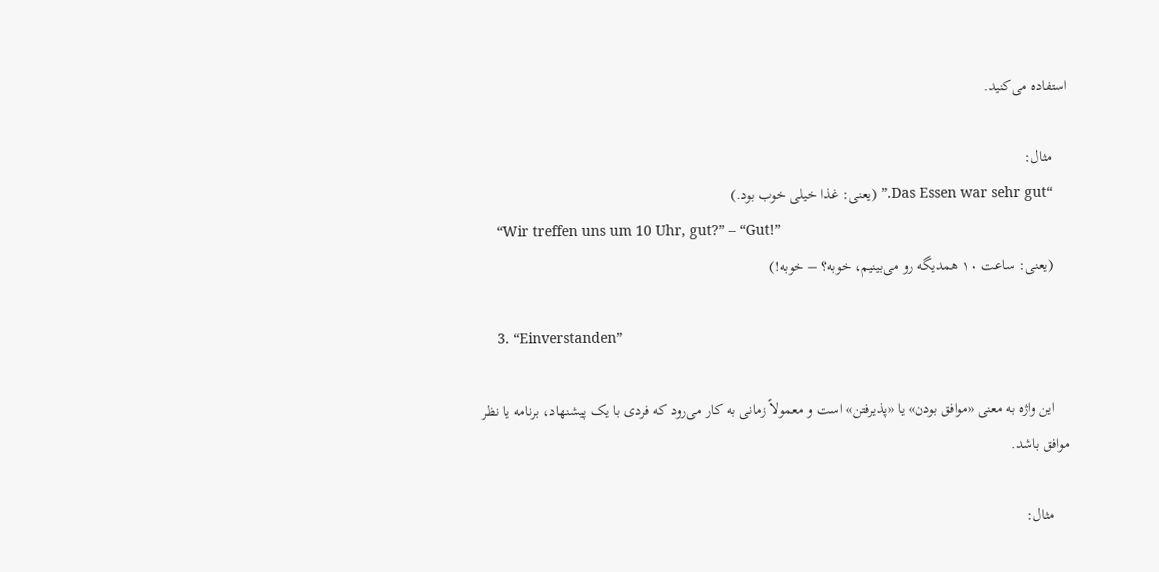استفاده می‌کنید.

    مثال:
    “Das Essen war sehr gut.” (یعنی: غذا خیلی خوب بود.)
    “Wir treffen uns um 10 Uhr, gut?” – “Gut!”
    (یعنی: ساعت ۱۰ همدیگه رو می‌بینیم، خوبه؟ – خوبه!)

    3. “Einverstanden”

    این واژه به معنی «موافق بودن» یا «پذیرفتن» است و معمولاً زمانی به کار می‌رود که فردی با یک پیشنهاد، برنامه یا نظر موافق باشد.

    مثال: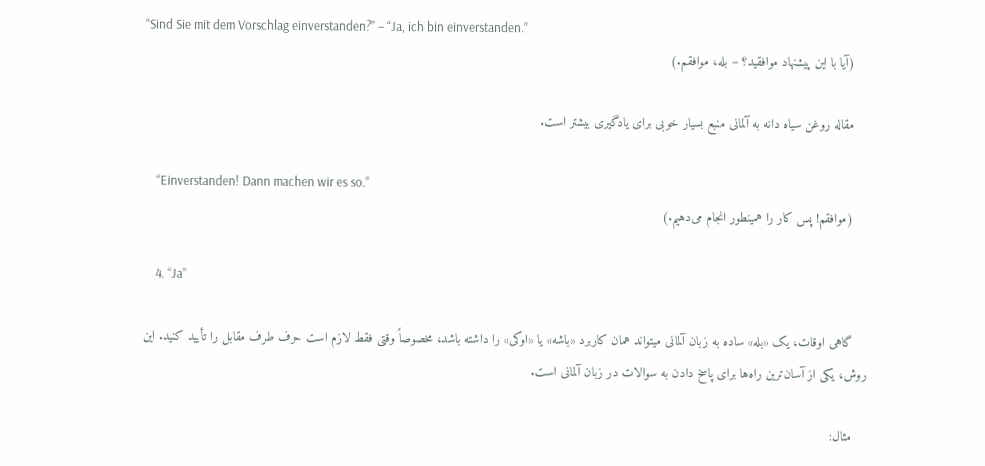“Sind Sie mit dem Vorschlag einverstanden?” – “Ja, ich bin einverstanden.”
    (آیا با این پیشنهاد موافقید؟ – بله، موافقم.)

    مقاله روغن سیاه دانه به آلمانی منبع بسیار خوبی برای یادگیری بیشتر است.

    “Einverstanden! Dann machen wir es so.”
    (موافقم! پس کار را همینطور انجام می‌دهیم.)

    4. “Ja”

    گاهی اوقات، یک «بله» ساده به زبان آلمانی میتواند همان کاربرد «باشه» یا «اوکی» را داشته باشد، مخصوصاً وقتی فقط لازم است حرف طرف مقابل را تأیید کنید. این روش، یکی از آسان‌ترین راه‌ها برای پاسخ دادن به سوالات در زبان آلمانی است.

    مثال: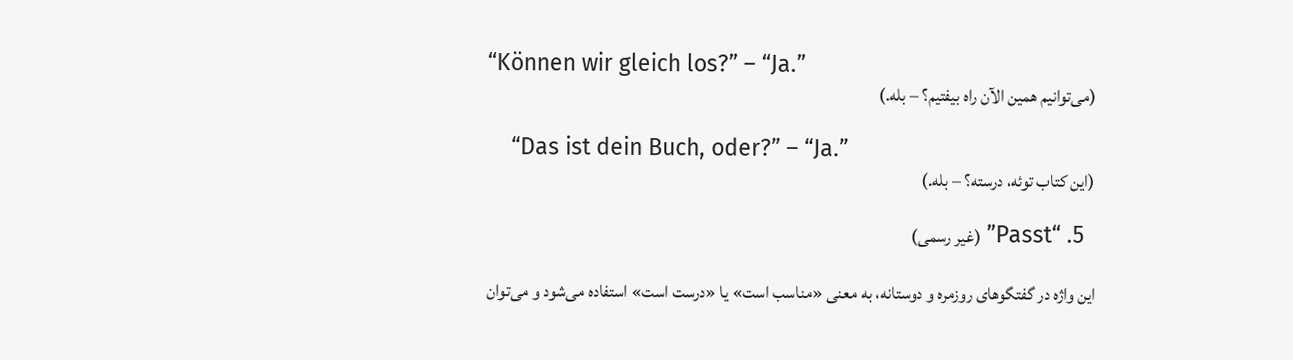“Können wir gleich los?” – “Ja.”
    (می‌توانیم همین الآن راه بیفتیم؟ – بله.)

    “Das ist dein Buch, oder?” – “Ja.”
    (این کتاب توئه، درسته؟ – بله.)

    5. “Passt” (غیر رسمی)

    این واژه در گفتگوهای روزمره و دوستانه، به معنی «مناسب است» یا «درست است» استفاده می‌شود و می‌توان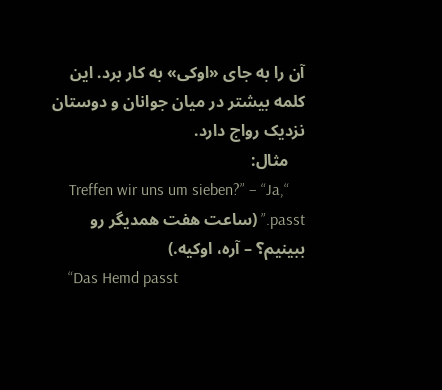آن را به جای «اوکی» به کار برد. این کلمه بیشتر در میان جوانان و دوستان نزدیک رواج دارد.
    مثال:
    “Treffen wir uns um sieben?” – “Ja, passt.” (ساعت هفت همدیگر رو ببینیم؟ – آره، اوکیه.)
    “Das Hemd passt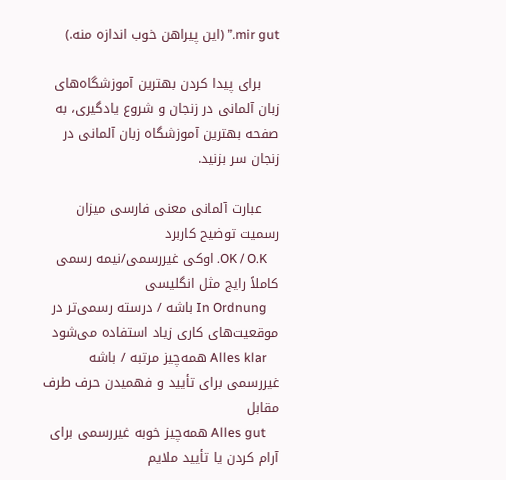mir gut.” (این پیراهن خوب اندازه منه.)

    برای پیدا کردن بهترین آموزشگاه‌های زبان آلمانی در زنجان و شروع یادگیری، به صفحه بهترین آموزشگاه زبان آلمانی در زنجان سر بزنید.

    عبارت آلمانی معنی فارسی میزان رسمیت توضیح کاربرد
    OK / O.K. اوکی غیررسمی/نیمه‌ رسمی کاملاً رایج مثل انگلیسی
    In Ordnung باشه / درسته رسمی‌تر در موقعیت‌های کاری زیاد استفاده می‌شود
    Alles klar همه‌چیز مرتبه / باشه غیررسمی برای تأیید و فهمیدن حرف طرف مقابل
    Alles gut همه‌چیز خوبه غیررسمی برای آرام‌ کردن یا تأیید ملایم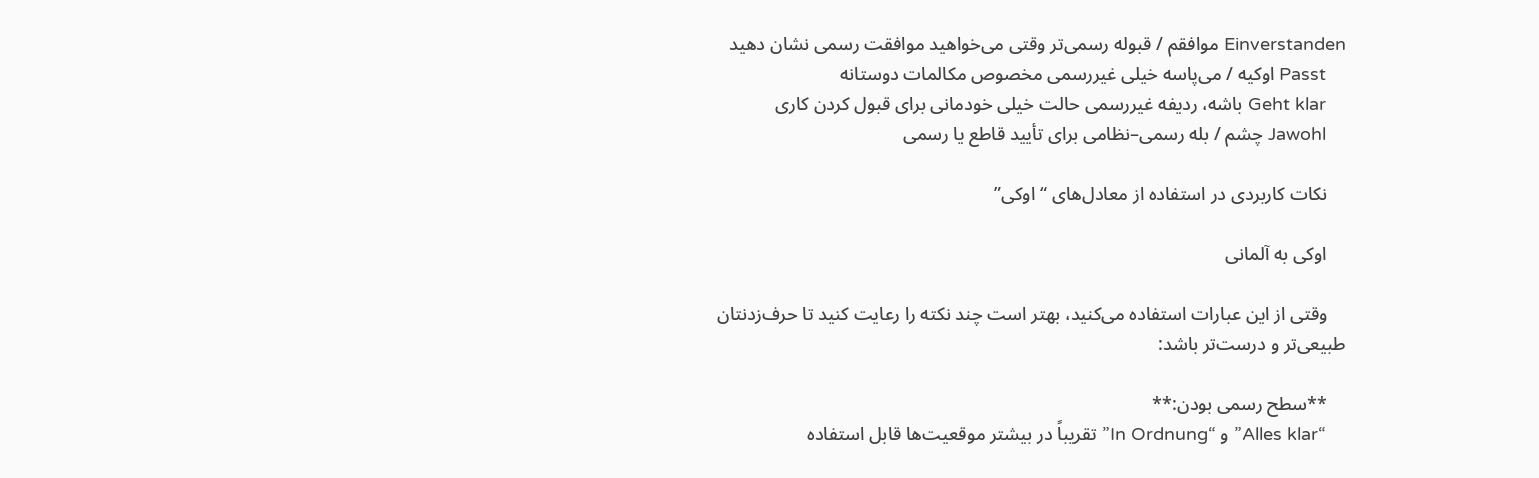Einverstanden موافقم / قبوله رسمی‌تر وقتی می‌خواهید موافقت رسمی نشان دهید
    Passt اوکیه / می‌پاسه خیلی غیررسمی مخصوص مکالمات دوستانه
    Geht klar باشه، ردیفه غیررسمی حالت خیلی خودمانی برای قبول کردن کاری
    Jawohl چشم / بله رسمی‌–نظامی برای تأیید قاطع یا رسمی

    نکات کاربردی در استفاده از معادل‌های “اوکی”

    اوکی به آلمانی

    وقتی از این عبارات استفاده می‌کنید، بهتر است چند نکته را رعایت کنید تا حرف‌زدنتان طبیعی‌تر و درست‌تر باشد:

    **سطح رسمی بودن:**
    “Alles klar” و “In Ordnung” تقریباً در بیشتر موقعیت‌ها قابل استفاده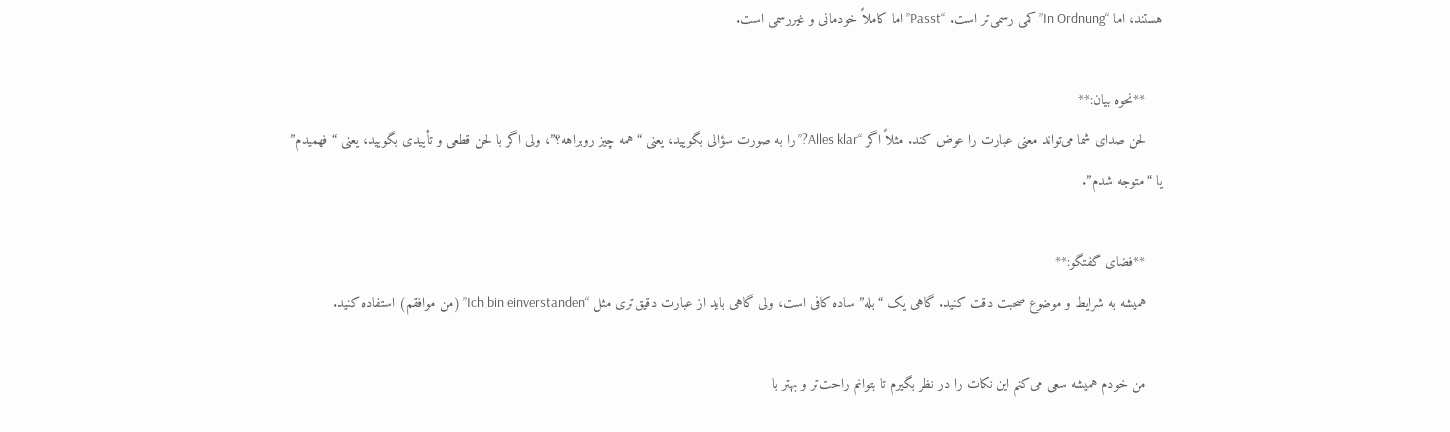هستند، اما “In Ordnung” کمی رسمی‌تر است. “Passt” اما کاملاً خودمانی و غیررسمی است.

    **نحوه بیان:**
    لحن صدای شما می‌تواند معنی عبارت را عوض کند. مثلاً اگر “Alles klar?” را به صورت سؤالی بگویید، یعنی “همه چیز روبراهه؟”، ولی اگر با لحن قطعی و تأییدی بگویید، یعنی “فهمیدم” یا “متوجه شدم”.

    **فضای گفتگو:**
    همیشه به شرایط و موضوع صحبت دقت کنید. گاهی یک “بله” ساده کافی است، ولی گاهی باید از عبارت دقیق‌تری مثل “Ich bin einverstanden” (من موافقم) استفاده کنید.

    من خودم همیشه سعی می‌کنم این نکات را در نظر بگیرم تا بتوانم راحت‌تر و بهتر با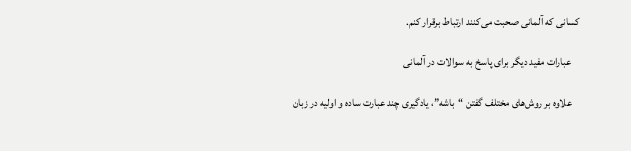کسانی که آلمانی صحبت می‌کنند ارتباط برقرار کنم.

    عبارات مفید دیگر برای پاسخ به سوالات در آلمانی

    علاوه بر روش‌های مختلف گفتن “باشه”، یادگیری چند عبارت ساده و اولیه در زبان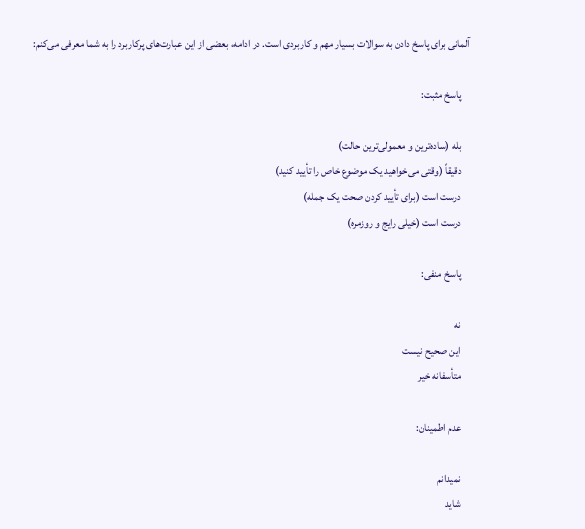آلمانی برای پاسخ دادن به سوالات بسیار مهم و کاربردی است. در ادامه، بعضی از این عبارت‌های پرکاربرد را به شما معرفی می‌کنم:

    پاسخ مثبت:

    بله (ساده‌ترین و معمولی‌ترین حالت)
    دقیقاً (وقتی می‌خواهید یک موضوع خاص را تأیید کنید)
    درست است (برای تأیید کردن صحت یک جمله)
    درست است (خیلی رایج و روزمره)

    پاسخ منفی:

    نه
    این صحیح نیست
    متأسفانه خیر

    عدم اطمینان:

    نمیدانم
    شاید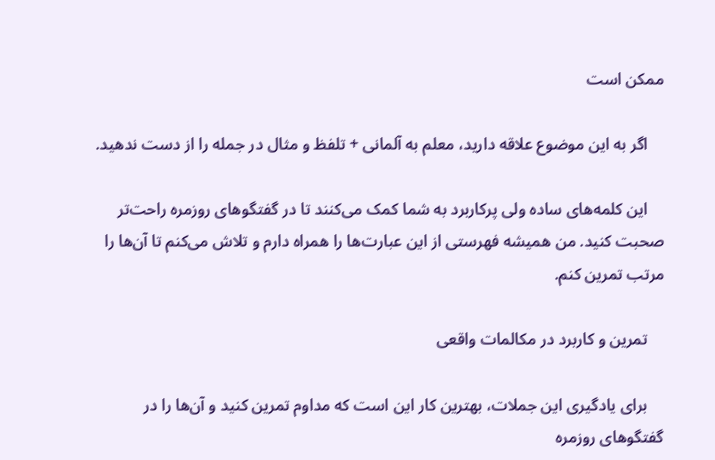ممکن است

    اگر به این موضوع علاقه دارید، معلم به آلمانی + تلفظ و مثال در جمله را از دست ندهید.

    این کلمه‌های ساده ولی پرکاربرد به شما کمک می‌کنند تا در گفتگوهای روزمره راحت‌تر صحبت کنید. من همیشه فهرستی از این عبارت‌ها را همراه دارم و تلاش می‌کنم تا آن‌ها را مرتب تمرین کنم.

    تمرین و کاربرد در مکالمات واقعی

    برای یادگیری این جملات، بهترین کار این است که مداوم تمرین کنید و آن‌ها را در گفتگوهای روزمره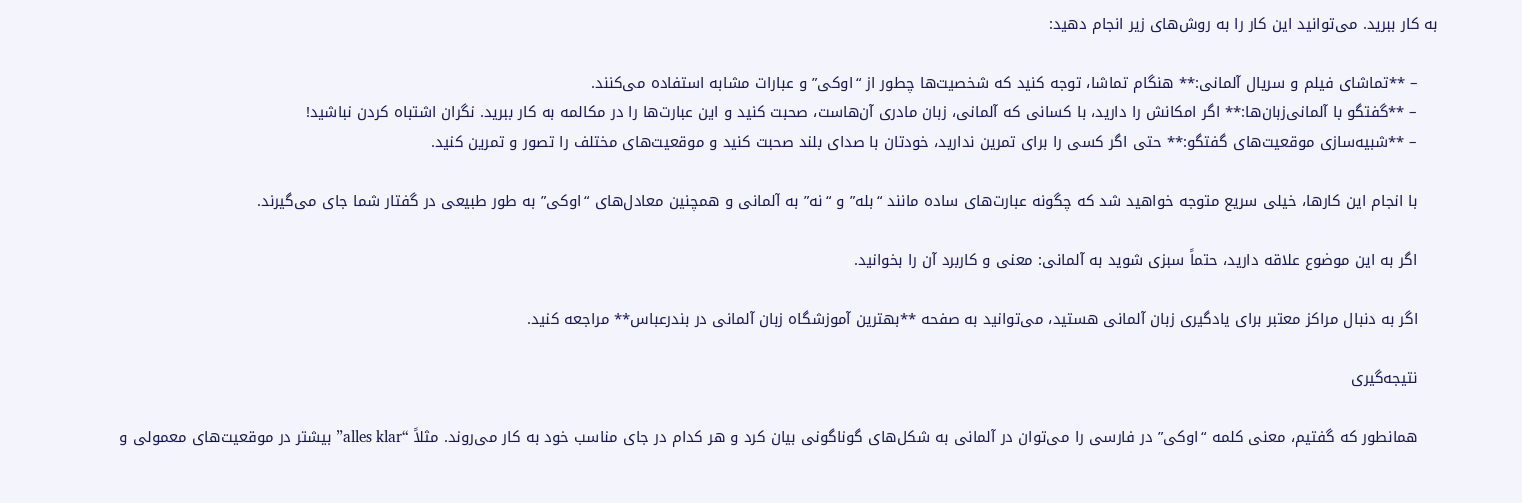به کار ببرید. می‌توانید این کار را به روش‌های زیر انجام دهید:

    – **تماشای فیلم و سریال آلمانی:** هنگام تماشا، توجه کنید که شخصیت‌ها چطور از “اوکی” و عبارات مشابه استفاده می‌کنند.
    – **گفتگو با آلمانی‌زبان‌ها:** اگر امکانش را دارید، با کسانی که آلمانی، زبان مادری آن‌هاست، صحبت کنید و این عبارت‌ها را در مکالمه به کار ببرید. نگران اشتباه کردن نباشید!
    – **شبیه‌سازی موقعیت‌های گفتگو:** حتی اگر کسی را برای تمرین ندارید، خودتان با صدای بلند صحبت کنید و موقعیت‌های مختلف را تصور و تمرین کنید.

    با انجام این کارها، خیلی سریع متوجه خواهید شد که چگونه عبارت‌های ساده مانند “بله” و “نه” به آلمانی و همچنین معادل‌های “اوکی” به طور طبیعی در گفتار شما جای می‌گیرند.

    اگر به این موضوع علاقه دارید، حتماً سبزی شوید به آلمانی: معنی و کاربرد آن را بخوانید.

    اگر به دنبال مراکز معتبر برای یادگیری زبان آلمانی هستید، می‌توانید به صفحه **بهترین آموزشگاه زبان آلمانی در بندرعباس** مراجعه کنید.

    نتیجه‌گیری

    همانطور که گفتیم، معنی کلمه “اوکی” در فارسی را می‌توان در آلمانی به شکل‌های گوناگونی بیان کرد و هر کدام در جای مناسب خود به کار می‌روند. مثلاً “alles klar” بیشتر در موقعیت‌های معمولی و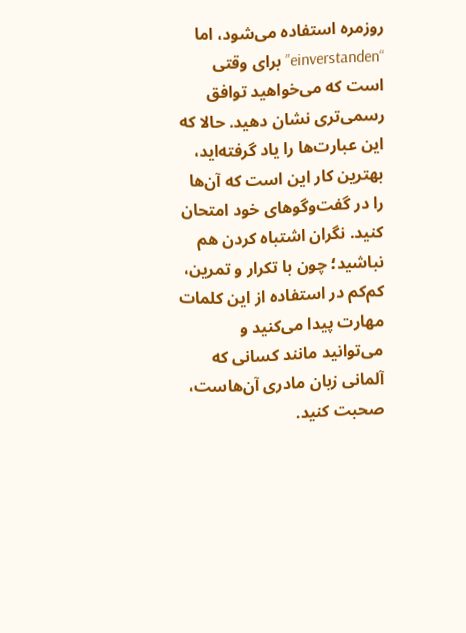روزمره استفاده می‌شود، اما “einverstanden” برای وقتی است که می‌خواهید توافق رسمی‌تری نشان دهید. حالا که این عبارت‌ها را یاد گرفته‌اید، بهترین کار این است که آن‌ها را در گفت‌وگوهای خود امتحان کنید. نگران اشتباه کردن هم نباشید؛ چون با تکرار و تمرین، کم‌کم در استفاده از این کلمات مهارت پیدا می‌کنید و می‌توانید مانند کسانی که آلمانی زبان مادری آن‌هاست، صحبت کنید.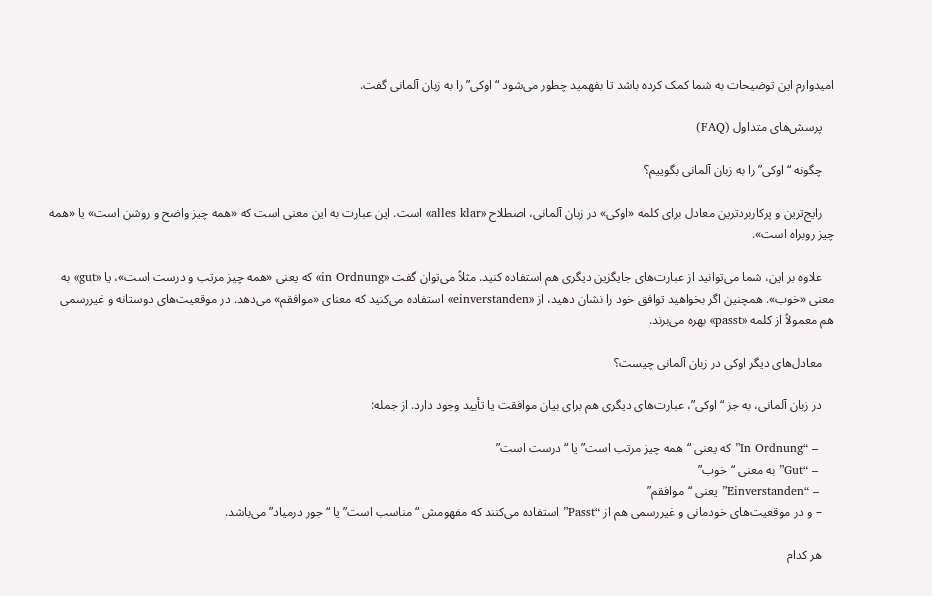امیدوارم این توضیحات به شما کمک کرده باشد تا بفهمید چطور می‌شود “اوکی” را به زبان آلمانی گفت.

    پرسش‌های متداول (FAQ)

    چگونه “اوکی” را به زبان آلمانی بگوییم؟

    رایج‌ترین و پرکاربردترین معادل برای کلمه «اوکی» در زبان آلمانی، اصطلاح «alles klar» است. این عبارت به این معنی است که «همه چیز واضح و روشن است» یا «همه چیز روبراه است».

    علاوه بر این، شما می‌توانید از عبارت‌های جایگزین دیگری هم استفاده کنید. مثلاً می‌توان گفت «in Ordnung» که یعنی «همه چیز مرتب و درست است»، یا «gut» به معنی «خوب». همچنین اگر بخواهید توافق خود را نشان دهید، از «einverstanden» استفاده می‌کنید که معنای «موافقم» می‌دهد. در موقعیت‌های دوستانه و غیررسمی هم معمولاً از کلمه «passt» بهره می‌برند.

    معادل‌های دیگر اوکی در زبان آلمانی چیست؟

    در زبان آلمانی، به جز “اوکی”، عبارت‌های دیگری هم برای بیان موافقت یا تأیید وجود دارد. از جمله:

    – “In Ordnung” که یعنی “همه چیز مرتب است” یا “درست است”
    – “Gut” به معنی “خوب”
    – “Einverstanden” یعنی “موافقم”
    – و در موقعیت‌های خودمانی و غیررسمی هم از “Passt” استفاده می‌کنند که مفهومش “مناسب است” یا “جور درمیاد” می‌باشد.

    هر کدام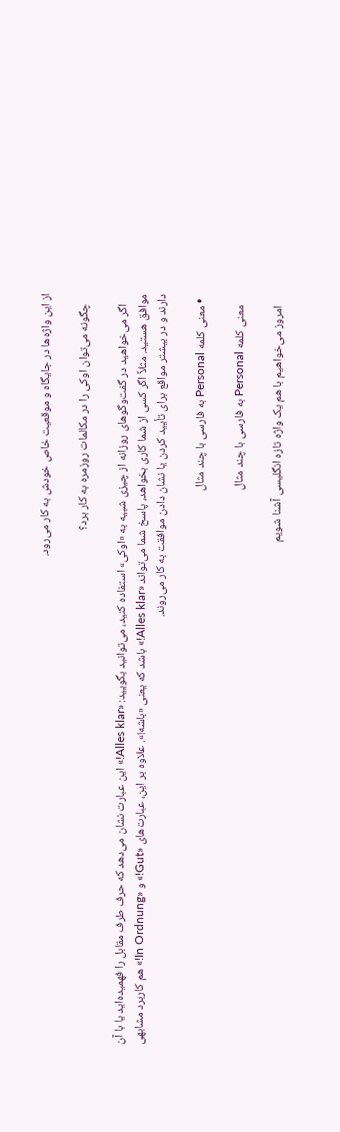از این واژه‌ها در جایگاه و موقعیت خاص خودش به کار می‌رود.

    چگونه می‌توان اوکی را در مکالمات روزمره به کار برد؟

    اگر می‌خواهید در گفت‌وگوهای روزانه از چیزی شبیه به «اوکی» استفاده کنید، می‌توانید بگویید: «Alles klar!» این عبارت نشان می‌دهد که حرف طرف مقابل را فهمیده‌اید یا با آن موافق هستید. مثلاً اگر کسی از شما کاری بخواهد، پاسخ شما می‌تواند «Alles klar!» باشد که یعنی «باشه!». علاوه بر این، عبارت‌های «Gut!» و «In Ordnung!» هم کاربرد مشابهی دارند و در بیشتر مواقع برای تأیید کردن یا نشان دادن موافقت به کار می‌روند.

  • معنی کلمه Personal به فارسی با چند مثال

    معنی کلمه Personal به فارسی با چند مثال

    امروز می‌خواهیم با هم یک واژه تازه انگلیسی آشنا شویم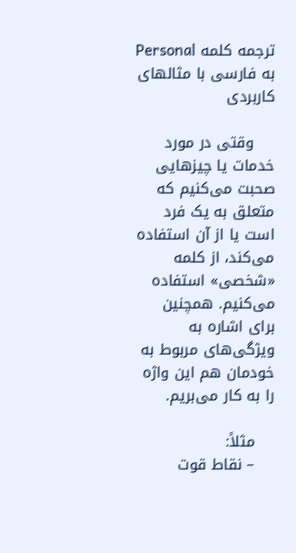ترجمه کلمه Personal به فارسی با مثالهای کاربردی

    وقتی در مورد خدمات یا چیزهایی صحبت می‌کنیم که متعلق به یک فرد است یا از آن استفاده می‌کند، از کلمه «شخصی» استفاده می‌کنیم. همچنین برای اشاره به ویژگی‌های مربوط به خودمان هم این واژه را به کار می‌بریم.

    مثلاً:
    – نقاط قوت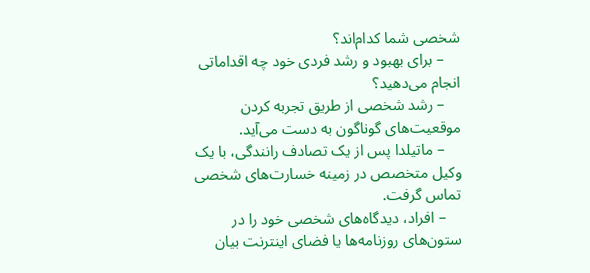شخصی شما کدام‌اند؟
    – برای بهبود و رشد فردی خود چه اقداماتی انجام می‌دهید؟
    – رشد شخصی از طریق تجربه کردن موقعیت‌های گوناگون به دست می‌آید.
    – ماتیلدا پس از یک تصادف رانندگی، با یک وکیل متخصص در زمینه خسارت‌های شخصی تماس گرفت.
    – افراد، دیدگاه‌های شخصی خود را در ستون‌های روزنامه‌ها یا فضای اینترنت بیان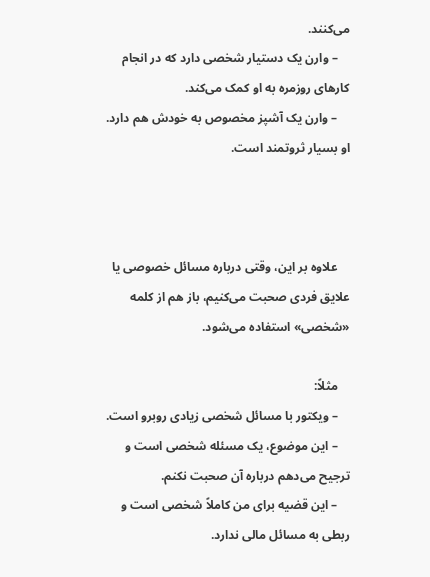می‌کنند.
    – وارن یک دستیار شخصی دارد که در انجام کارهای روزمره به او کمک می‌کند.
    – وارن یک آشپز مخصوص به خودش هم دارد. او بسیار ثروتمند است.



    علاوه بر این، وقتی درباره مسائل خصوصی یا علایق فردی صحبت می‌کنیم، باز هم از کلمه «شخصی» استفاده می‌شود.

    مثلاً:
    – ویکتور با مسائل شخصی زیادی روبرو است.
    – این موضوع، یک مسئله شخصی است و ترجیح می‌دهم درباره آن صحبت نکنم.
    – این قضیه برای من کاملاً شخصی است و ربطی به مسائل مالی ندارد.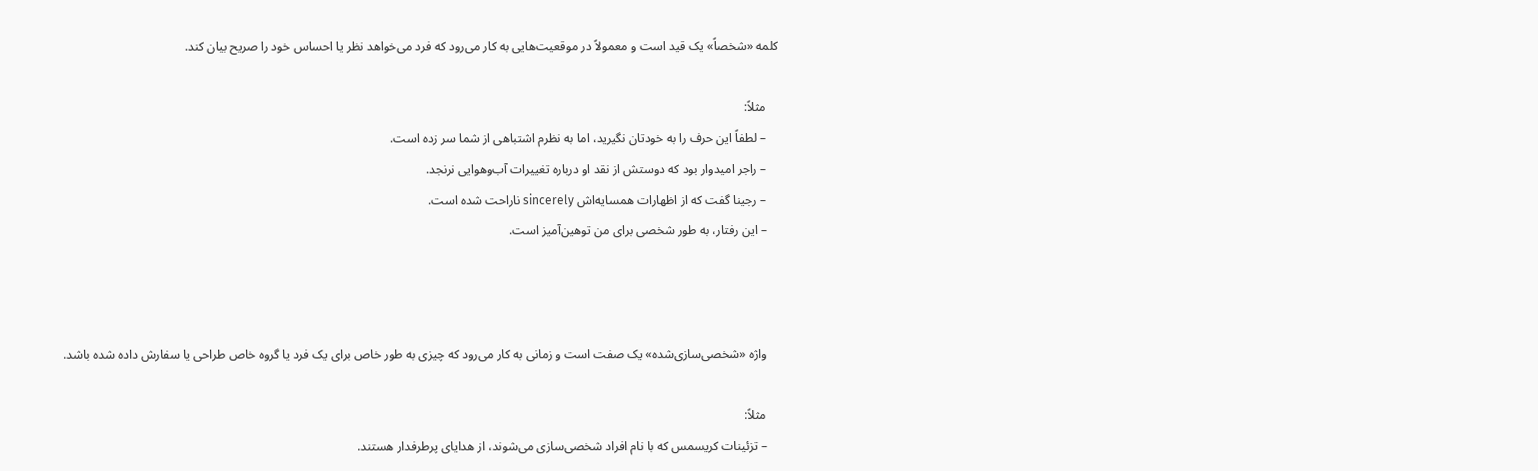کلمه «شخصاً» یک قید است و معمولاً در موقعیت‌هایی به کار می‌رود که فرد می‌خواهد نظر یا احساس خود را صریح بیان کند.

    مثلاً:
    – لطفاً این حرف را به خودتان نگیرید، اما به نظرم اشتباهی از شما سر زده است.
    – راجر امیدوار بود که دوستش از نقد او درباره تغییرات آب‌وهوایی نرنجد.
    – رجینا گفت که از اظهارات همسایه‌اش sincerely ناراحت شده است.
    – این رفتار، به طور شخصی برای من توهین‌آمیز است.



    واژه «شخصی‌سازی‌شده» یک صفت است و زمانی به کار می‌رود که چیزی به طور خاص برای یک فرد یا گروه خاص طراحی یا سفارش داده شده باشد.

    مثلاً:
    – تزئینات کریسمس که با نام افراد شخصی‌سازی می‌شوند، از هدایای پرطرفدار هستند.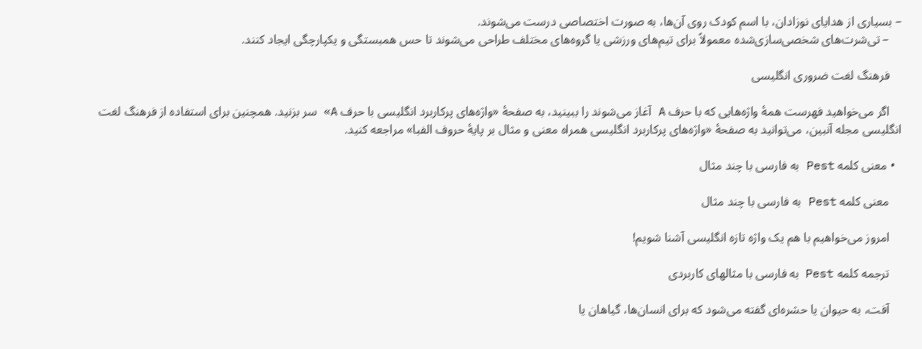– بسیاری از هدایای نوزادان، با اسم کودک روی آن‌ها، به صورت اختصاصی درست می‌شوند.
    – تی‌شرت‌های شخصی‌سازی‌شده معمولاً برای تیم‌های ورزشی یا گروه‌های مختلف طراحی می‌شوند تا حس همبستگی و یکپارچگی ایجاد کنند.

    فرهنگ لغت ضروری انگلیسی

    اگر می‌خواهید فهرست همهٔ واژه‌هایی که با حرف A آغاز می‌شوند را ببینید، به صفحهٔ «واژه‌های پرکاربرد انگلیسی با حرف A» سر بزنید. همچنین برای استفاده از فرهنگ لغت انگلیسی مجله آنبین، می‌توانید به صفحهٔ «واژه‌های پرکاربرد انگلیسی همراه معنی و مثال بر پایهٔ حروف الفبا» مراجعه کنید.

  • معنی کلمه Pest به فارسی با چند مثال

    معنی کلمه Pest به فارسی با چند مثال

    امروز می‌خواهیم با هم یک واژه تازه انگلیسی آشنا شویم!

    ترجمه کلمه Pest به فارسی با مثالهای کاربردی

    آفت، به حیوان یا حشره‌ای گفته می‌شود که برای انسان‌ها، گیاهان یا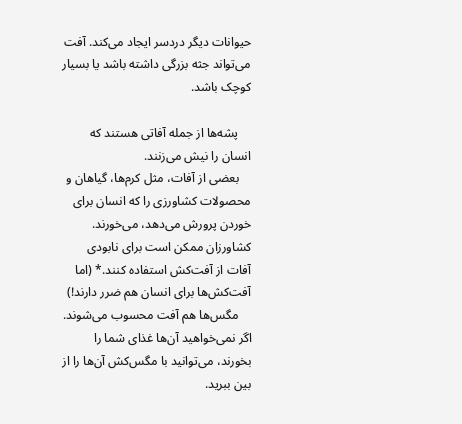حیوانات دیگر دردسر ایجاد می‌کند. آفت می‌تواند جثه بزرگی داشته باشد یا بسیار کوچک باشد.

    پشه‌ها از جمله آفاتی هستند که انسان را نیش می‌زنند.
    بعضی از آفات، مثل کرم‌ها، گیاهان و محصولات کشاورزی را که انسان برای خوردن پرورش می‌دهد، می‌خورند. کشاورزان ممکن است برای نابودی آفات از آفت‌کش استفاده کنند.* (اما آفت‌کش‌ها برای انسان هم ضرر دارند!)
    مگس‌ها هم آفت محسوب می‌شوند. اگر نمی‌خواهید آن‌ها غذای شما را بخورند، می‌توانید با مگس‌کش آن‌ها را از بین ببرید.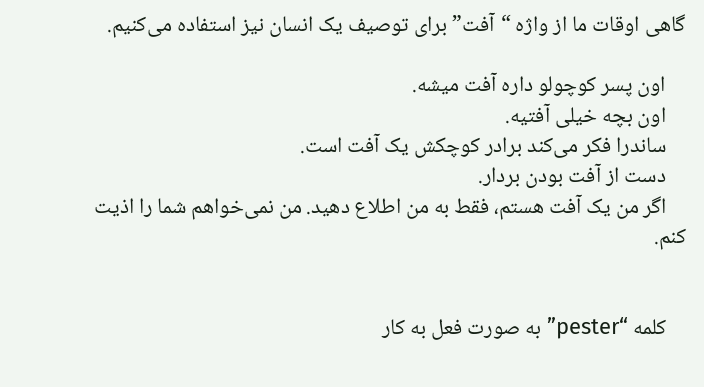گاهی اوقات ما از واژه “آفت” برای توصیف یک انسان نیز استفاده می‌کنیم.

    اون پسر کوچولو داره آفت میشه.
    اون بچه خیلی آفتیه.
    ساندرا فکر می‌کند برادر کوچکش یک آفت است.
    دست از آفت بودن بردار.
    اگر من یک آفت هستم، فقط به من اطلاع دهید. من نمی‌خواهم شما را اذیت کنم.


    کلمه “pester” به صورت فعل به کار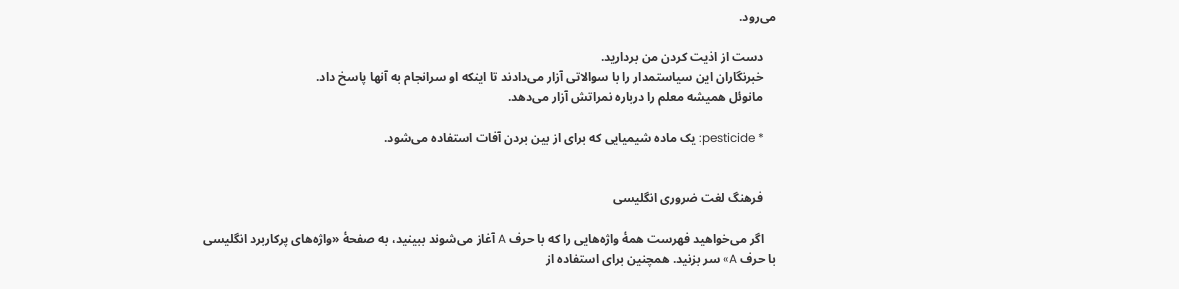می‌رود.

    دست از اذیت کردن من بردارید.
    خبرنگاران این سیاستمدار را با سوالاتی آزار می‌دادند تا اینکه او سرانجام به آنها پاسخ داد.
    مانوئل همیشه معلم را درباره نمراتش آزار می‌دهد.

    * pesticide: یک ماده شیمیایی که برای از بین بردن آفات استفاده می‌شود.


    فرهنگ لغت ضروری انگلیسی

    اگر می‌خواهید فهرست همهٔ واژه‌هایی را که با حرف A آغاز می‌شوند ببینید، به صفحهٔ «واژه‌های پرکاربرد انگلیسی با حرف A» سر بزنید. همچنین برای استفاده از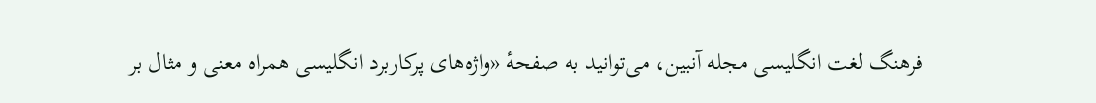فرهنگ لغت انگلیسی مجله آنبین، می‌توانید به صفحهٔ «واژه‌های پرکاربرد انگلیسی همراه معنی و مثال بر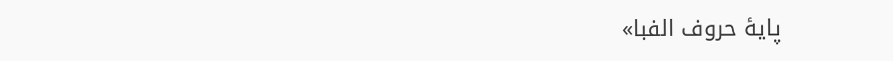پایهٔ حروف الفبا»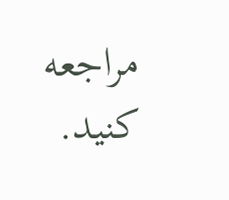مراجعه کنید.